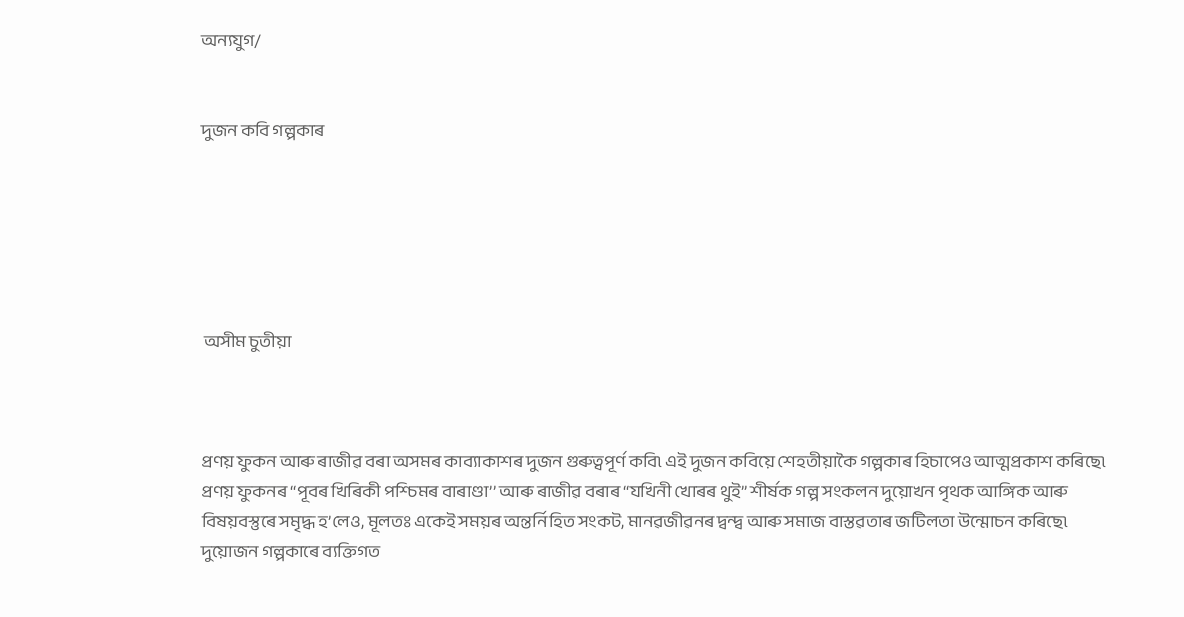অন্যযুগ/


দুজন কবি গল্পকাৰ






 অসীম চুতীয়া



প্ৰণয় ফুকন আৰু ৰাজীৱ বৰা অসমৰ কাব্যাকাশৰ দুজন গুৰুত্বপূৰ্ণ কবি৷ এই দুজন কবিয়ে শেহতীয়াকৈ গল্পকাৰ হিচাপেও আত্মপ্ৰকাশ কৰিছে৷ প্ৰণয় ফুকনৰ ‘‘পূবৰ খিৰিকী পশ্চিমৰ বাৰাণ্ডা’’ আৰু ৰাজীৱ বৰাৰ ‘‘যখিনী খোৰৰ থুই’’ শীৰ্ষক গল্প সংকলন দুয়োখন পৃথক আঙ্গিক আৰু বিষয়বস্তুৰে সমৃদ্ধ হ’লেও, মূলতঃ একেই সময়ৰ অন্তৰ্নিহিত সংকট, মানৱজীৱনৰ দ্বন্দ্ব আৰু সমাজ বাস্তৱতাৰ জটিলতা উন্মোচন কৰিছে৷ দুয়োজন গল্পকাৰে ব্যক্তিগত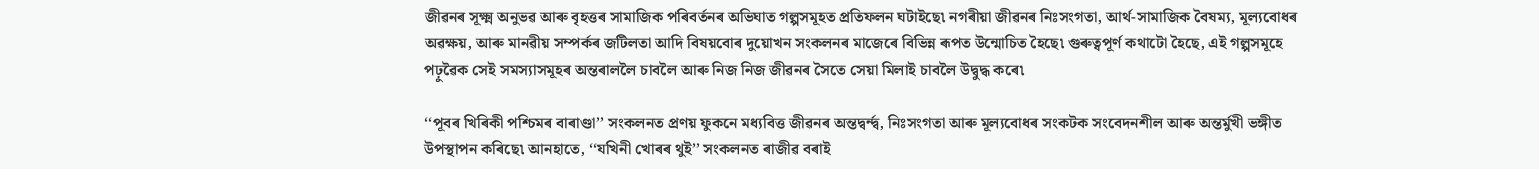জীৱনৰ সূক্ষ্ম অনুভৱ আৰু বৃহত্তৰ সামাজিক পৰিবৰ্তনৰ অভিঘাত গল্পসমূহত প্ৰতিফলন ঘটাইছে৷ নগৰীয়া জীৱনৰ নিঃসংগতা, আৰ্থ-সামাজিক বৈষম্য, মূল্যবোধৰ অৱক্ষয়, আৰু মানৱীয় সম্পৰ্কৰ জটিলতা আদি বিষয়বোৰ দুয়োখন সংকলনৰ মাজেৰে বিভিন্ন ৰূপত উন্মোচিত হৈছে৷ গুৰুত্বপূৰ্ণ কথাটো হৈছে, এই গল্পসমূহে পঢ়ুৱৈক সেই সমস্যাসমূহৰ অন্তৰাললৈ চাবলৈ আৰু নিজ নিজ জীৱনৰ সৈতে সেয়া মিলাই চাবলৈ উদ্বুদ্ধ কৰে৷

‘‘পূবৰ খিৰিকী পশ্চিমৰ বাৰাণ্ডা’’ সংকলনত প্ৰণয় ফুকনে মধ্যবিত্ত জীৱনৰ অন্তদ্বৰ্ন্দ্ব, নিঃসংগতা আৰু মূল্যবোধৰ সংকটক সংবেদনশীল আৰু অন্তৰ্মুখী ভঙ্গীত উপস্থাপন কৰিছে৷ আনহাতে, ‘‘যখিনী খোৰৰ থুই’’ সংকলনত ৰাজীৱ বৰাই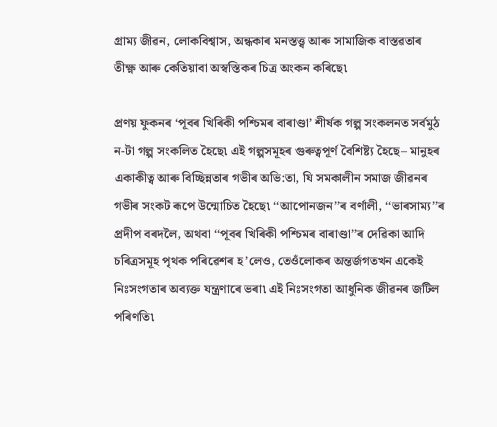গ্ৰাম্য জীৱন, লোকবিশ্বাস, অন্ধকাৰ মনস্তত্ত্ব আৰু সামাজিক বাস্তৱতাৰ তীক্ষ্ণ আৰু কেতিয়াবা অস্বস্তিকৰ চিত্ৰ অংকন কৰিছে৷

প্ৰণয় ফুকনৰ ‘পূবৰ খিৰিকী পশ্চিমৰ বাৰাণ্ডা’ শীৰ্ষক গল্প সংকলনত সৰ্বমুঠ ন-টা গল্প সংকলিত হৈছে৷ এই গল্পসমূহৰ গুৰুত্বপূৰ্ণ বৈশিষ্ট্য হৈছে– মানুহৰ একাকীত্ব আৰু বিচ্ছিন্নতাৰ গভীৰ অভি:তা, যি সমকালীন সমাজ জীৱনৰ গভীৰ সংকট ৰূপে উন্মোচিত হৈছে৷ ‘‘আপোনজন’’ৰ বৰ্ণালী, ‘‘ভাৰসাম্য’’ৰ প্ৰদীপ বৰদলৈ, অথবা ‘‘পূবৰ খিৰিকী পশ্চিমৰ বাৰাণ্ডা’’ৰ দেৱিকা আদি চৰিত্ৰসমূহ পৃথক পৰিৱেশৰ হ’লেও, তেওঁলোকৰ অন্তৰ্জগতখন একেই নিঃসংগতাৰ অব্যক্ত যন্ত্ৰণাৰে ভৰা৷ এই নিঃসংগতা আধুনিক জীৱনৰ জটিল পৰিণতি৷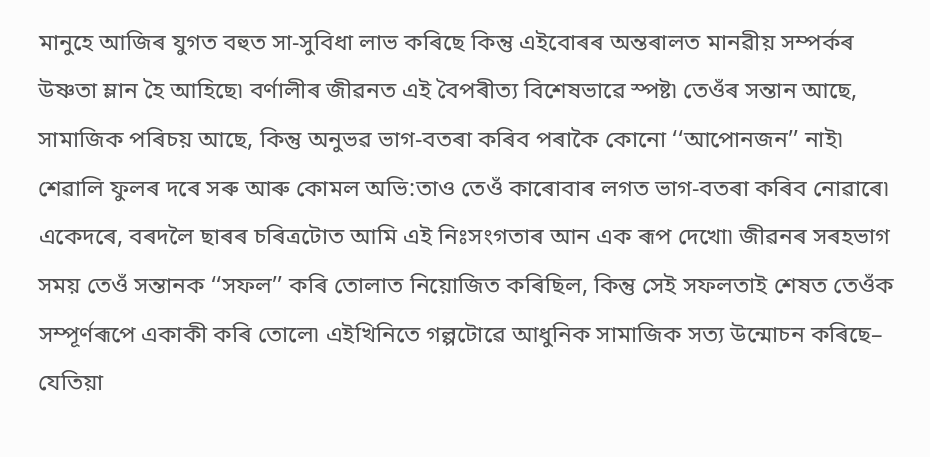মানুহে আজিৰ যুগত বহুত সা-সুবিধা লাভ কৰিছে কিন্তু এইবোৰৰ অন্তৰালত মানৱীয় সম্পৰ্কৰ উষ্ণতা ম্লান হৈ আহিছে৷ বৰ্ণালীৰ জীৱনত এই বৈপৰীত্য বিশেষভাৱে স্পষ্ট৷ তেওঁৰ সন্তান আছে, সামাজিক পৰিচয় আছে, কিন্তু অনুভৱ ভাগ-বতৰা কৰিব পৰাকৈ কোনো ‘‘আপোনজন’’ নাই৷ শেৱালি ফুলৰ দৰে সৰু আৰু কোমল অভি:তাও তেওঁ কাৰোবাৰ লগত ভাগ-বতৰা কৰিব নোৱাৰে৷ একেদৰে, বৰদলৈ ছাৰৰ চৰিত্ৰটোত আমি এই নিঃসংগতাৰ আন এক ৰূপ দেখো৷ জীৱনৰ সৰহভাগ সময় তেওঁ সন্তানক ‘‘সফল’’ কৰি তোলাত নিয়োজিত কৰিছিল, কিন্তু সেই সফলতাই শেষত তেওঁক সম্পূৰ্ণৰূপে একাকী কৰি তোলে৷ এইখিনিতে গল্পটোৱে আধুনিক সামাজিক সত্য উন্মোচন কৰিছে– যেতিয়া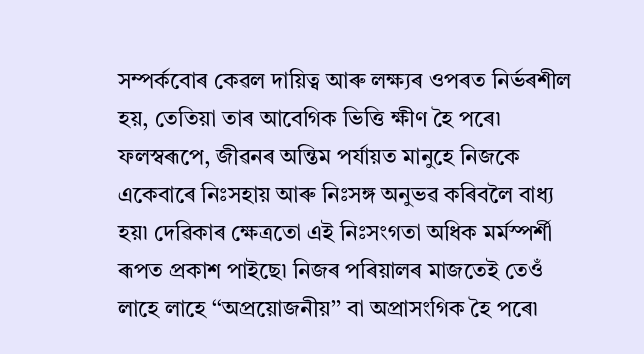সম্পৰ্কবোৰ কেৱল দায়িত্ব আৰু লক্ষ্যৰ ওপৰত নিৰ্ভৰশীল হয়, তেতিয়া তাৰ আবেগিক ভিত্তি ক্ষীণ হৈ পৰে৷ ফলস্বৰূপে, জীৱনৰ অন্তিম পৰ্যায়ত মানুহে নিজকে একেবাৰে নিঃসহায় আৰু নিঃসঙ্গ অনুভৱ কৰিবলৈ বাধ্য হয়৷ দেৱিকাৰ ক্ষেত্ৰতো এই নিঃসংগতা অধিক মৰ্মস্পৰ্শী ৰূপত প্ৰকাশ পাইছে৷ নিজৰ পৰিয়ালৰ মাজতেই তেওঁ লাহে লাহে ‘‘অপ্ৰয়োজনীয়’’ বা অপ্ৰাসংগিক হৈ পৰে৷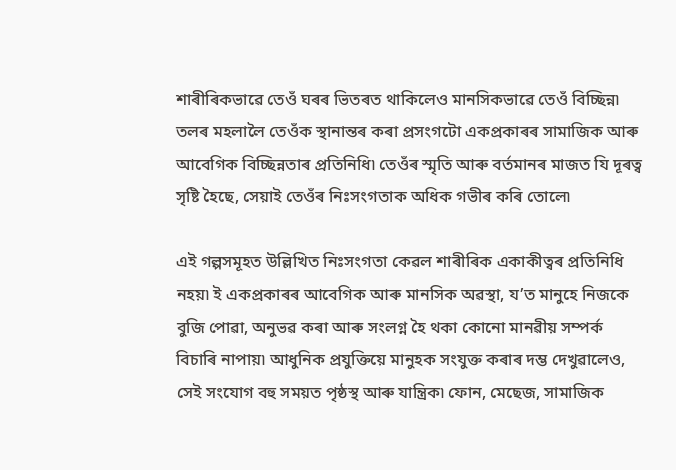শাৰীৰিকভাৱে তেওঁ ঘৰৰ ভিতৰত থাকিলেও মানসিকভাৱে তেওঁ বিচ্ছিন্ন৷ তলৰ মহলালৈ তেওঁক স্থানান্তৰ কৰা প্ৰসংগটো একপ্ৰকাৰৰ সামাজিক আৰু আবেগিক বিচ্ছিন্নতাৰ প্ৰতিনিধি৷ তেওঁৰ স্মৃতি আৰু বৰ্তমানৰ মাজত যি দূৰত্ব সৃষ্টি হৈছে, সেয়াই তেওঁৰ নিঃসংগতাক অধিক গভীৰ কৰি তোলে৷

এই গল্পসমূহত উল্লিখিত নিঃসংগতা কেৱল শাৰীৰিক একাকীত্বৰ প্ৰতিনিধি নহয়৷ ই একপ্ৰকাৰৰ আবেগিক আৰু মানসিক অৱস্থা, য’ত মানুহে নিজকে বুজি পোৱা, অনুভৱ কৰা আৰু সংলগ্ন হৈ থকা কোনো মানৱীয় সম্পৰ্ক বিচাৰি নাপায়৷ আধুনিক প্ৰযুক্তিয়ে মানুহক সংযুক্ত কৰাৰ দম্ভ দেখুৱালেও, সেই সংযোগ বহু সময়ত পৃষ্ঠস্থ আৰু যান্ত্ৰিক৷ ফোন, মেছেজ, সামাজিক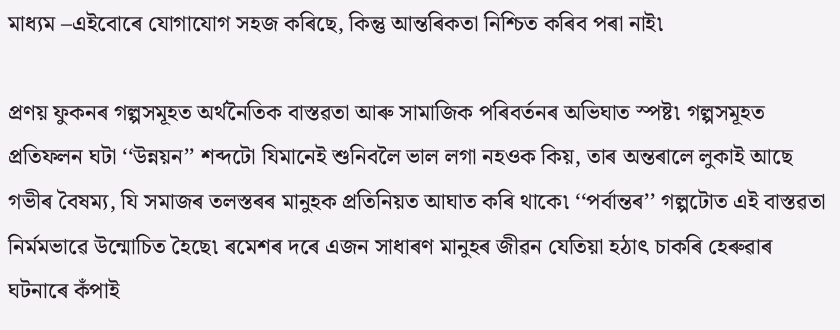মাধ্যম –এইবোৰে যোগাযোগ সহজ কৰিছে, কিন্তু আন্তৰিকতা নিশ্চিত কৰিব পৰা নাই৷

প্ৰণয় ফুকনৰ গল্পসমূহত অৰ্থনৈতিক বাস্তৱতা আৰু সামাজিক পৰিবৰ্তনৰ অভিঘাত স্পষ্ট৷ গল্পসমূহত প্ৰতিফলন ঘটা ‘‘উন্নয়ন’’ শব্দটো যিমানেই শুনিবলৈ ভাল লগা নহওক কিয়, তাৰ অন্তৰালে লুকাই আছে গভীৰ বৈষম্য, যি সমাজৰ তলস্তৰৰ মানুহক প্ৰতিনিয়ত আঘাত কৰি থাকে৷ ‘‘পৰ্বান্তৰ’’ গল্পটোত এই বাস্তৱতা নিৰ্মমভাৱে উন্মোচিত হৈছে৷ ৰমেশৰ দৰে এজন সাধাৰণ মানুহৰ জীৱন যেতিয়া হঠাৎ চাকৰি হেৰুৱাৰ ঘটনাৰে কঁপাই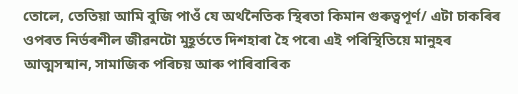তোলে, তেতিয়া আমি বুজি পাওঁ যে অৰ্থনৈতিক স্থিৰতা কিমান গুৰুত্বপূৰ্ণ/ এটা চাকৰিৰ ওপৰত নিৰ্ভৰশীল জীৱনটো মুহূৰ্ততে দিশহাৰা হৈ পৰে৷ এই পৰিস্থিতিয়ে মানুহৰ আত্মসন্মান, সামাজিক পৰিচয় আৰু পাৰিবাৰিক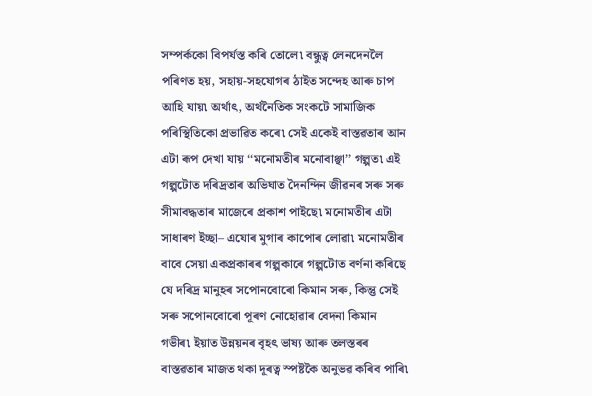সম্পৰ্ককো বিপৰ্যস্ত কৰি তোলে৷ বন্ধুত্ব লেনদেনলৈ পৰিণত হয়, সহায়-সহযোগৰ ঠাইত সন্দেহ আৰু চাপ আহি যায়৷ অৰ্থাৎ, অৰ্থনৈতিক সংকটে সামাজিক পৰিস্থিতিকো প্ৰভাৱিত কৰে৷ সেই একেই বাস্তৱতাৰ আন এটা ৰূপ দেখা যায় ‘‘মনোমতীৰ মনোবাঞ্ছা’’ গল্পত৷ এই গল্পটোত দৰিদ্ৰতাৰ অভিঘাত দৈনন্দিন জীৱনৰ সৰু সৰু সীমাবদ্ধতাৰ মাজেৰে প্ৰকাশ পাইছে৷ মনোমতীৰ এটা সাধাৰণ ইচ্ছা– এযোৰ মুগাৰ কাপোৰ লোৱা৷ মনোমতীৰ বাবে সেয়া একপ্ৰকাৰৰ গল্পকাৰে গল্পটোত বৰ্ণনা কৰিছে যে দৰিদ্ৰ মানুহৰ সপোনবোৰো কিমান সৰু, কিন্তু সেই সৰু সপোনবোৰো পূৰণ নোহোৱাৰ বেদনা কিমান গভীৰ৷ ইয়াত উন্নয়নৰ বৃহৎ ভাষ্য আৰু তলস্তৰৰ বাস্তৱতাৰ মাজত থকা দূৰত্ব স্পষ্টকৈ অনুভৱ কৰিব পাৰি৷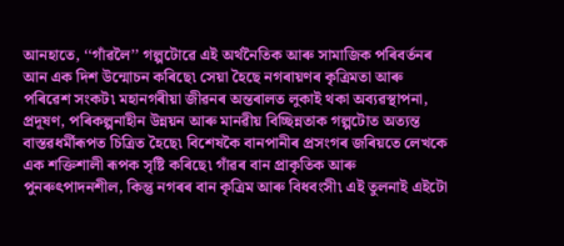আনহাতে, ‘‘গাঁৱলৈ’’ গল্পটোৱে এই অৰ্থনৈতিক আৰু সামাজিক পৰিবৰ্তনৰ আন এক দিশ উন্মোচন কৰিছে৷ সেয়া হৈছে নগৰায়ণৰ কৃত্ৰিমতা আৰু পৰিৱেশ সংকট৷ মহানগৰীয়া জীৱনৰ অন্তৰালত লুকাই থকা অব্যৱস্থাপনা, প্ৰদূষণ, পৰিকল্পনাহীন উন্নয়ন আৰু মানৱীয় বিচ্ছিন্নতাক গল্পটোত অত্যন্ত বাস্তৱধৰ্মীৰূপত চিত্ৰিত হৈছে৷ বিশেষকৈ বানপানীৰ প্ৰসংগৰ জৰিয়তে লেখকে এক শক্তিশালী ৰূপক সৃষ্টি কৰিছে৷ গাঁৱৰ বান প্ৰাকৃতিক আৰু পুনৰুৎপাদনশীল, কিন্তু নগৰৰ বান কৃত্ৰিম আৰু বিধবংসী৷ এই তুলনাই এইটো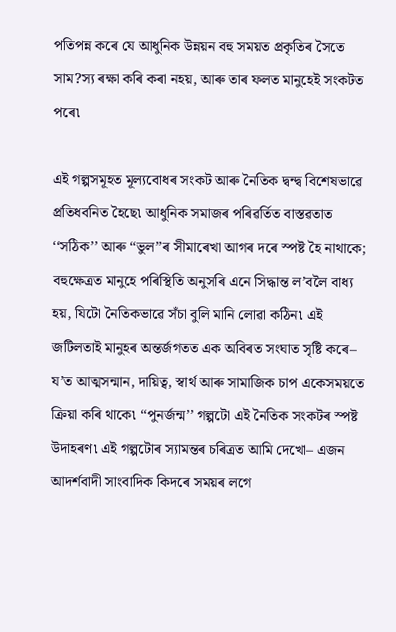পতিপন্ন কৰে যে আধুনিক উন্নয়ন বহু সময়ত প্ৰকৃতিৰ সৈতে সাম?স্য ৰক্ষা কৰি কৰা নহয়, আৰু তাৰ ফলত মানুহেই সংকটত পৰে৷

এই গল্পসমূহত মূল্যবোধৰ সংকট আৰু নৈতিক দ্বন্দ্ব বিশেষভাৱে প্ৰতিধবনিত হৈছে৷ আধুনিক সমাজৰ পৰিৱৰ্তিত বাস্তৱতাত ‘‘সঠিক’’ আৰু ‘‘ভুল’’ৰ সীমাৰেখা আগৰ দৰে স্পষ্ট হৈ নাথাকে; বহুক্ষেত্ৰত মানুহে পৰিস্থিতি অনুসৰি এনে সিদ্ধান্ত ল’বলৈ বাধ্য হয়, যিটো নৈতিকভাৱে সঁচা বুলি মানি লোৱা কঠিন৷ এই জটিলতাই মানুহৰ অন্তৰ্জগতত এক অবিৰত সংঘাত সৃষ্টি কৰে– য’ত আত্মসন্মান, দায়িত্ব, স্বাৰ্থ আৰু সামাজিক চাপ একেসময়তে ক্ৰিয়া কৰি থাকে৷ ‘‘পুনৰ্জন্ম’’ গল্পটো এই নৈতিক সংকটৰ স্পষ্ট উদাহৰণ৷ এই গল্পটোৰ স্যামন্তৰ চৰিত্ৰত আমি দেখো– এজন আদৰ্শবাদী সাংবাদিক কিদৰে সময়ৰ লগে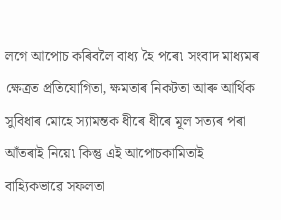লগে আপোচ কৰিবলৈ বাধ্য হৈ পৰে৷ সংবাদ মাধ্যমৰ ক্ষেত্ৰত প্ৰতিযোগিতা, ক্ষমতাৰ নিকটতা আৰু আৰ্থিক সুবিধাৰ মোহে স্যামন্তক ধীৰে ধীৰে মূল সত্যৰ পৰা আঁতৰাই নিয়ে৷ কিন্তু এই আপোচকামিতাই বাহ্যিকভাৱে সফলতা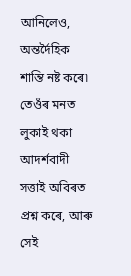আনিলেও, অন্তৰ্দৈহিক শান্তি নষ্ট কৰে৷ তেওঁৰ মনত লুকাই থকা আদৰ্শবাদী সত্তাই অবিৰত প্ৰশ্ন কৰে, আৰু সেই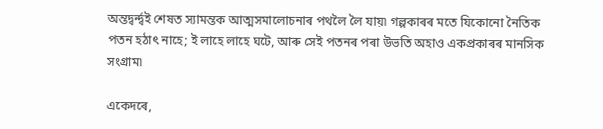অন্তদ্বৰ্ন্দ্বই শেষত স্যামন্তক আত্মসমালোচনাৰ পথলৈ লৈ যায়৷ গল্পকাৰৰ মতে যিকোনো নৈতিক পতন হঠাৎ নাহে; ই লাহে লাহে ঘটে, আৰু সেই পতনৰ পৰা উভতি অহাও একপ্ৰকাৰৰ মানসিক সংগ্ৰাম৷

একেদৰে,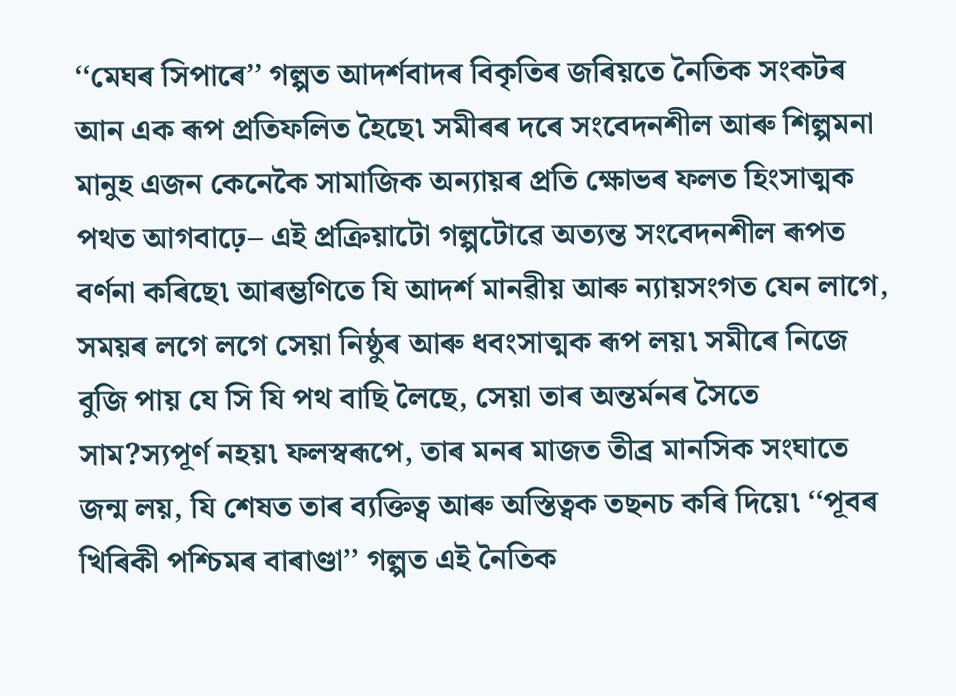‘‘মেঘৰ সিপাৰে’’ গল্পত আদৰ্শবাদৰ বিকৃতিৰ জৰিয়তে নৈতিক সংকটৰ আন এক ৰূপ প্ৰতিফলিত হৈছে৷ সমীৰৰ দৰে সংবেদনশীল আৰু শিল্পমনা মানুহ এজন কেনেকৈ সামাজিক অন্যায়ৰ প্ৰতি ক্ষোভৰ ফলত হিংসাত্মক পথত আগবাঢ়ে– এই প্ৰক্ৰিয়াটো গল্পটোৱে অত্যন্ত সংবেদনশীল ৰূপত বৰ্ণনা কৰিছে৷ আৰম্ভণিতে যি আদৰ্শ মানৱীয় আৰু ন্যায়সংগত যেন লাগে, সময়ৰ লগে লগে সেয়া নিষ্ঠুৰ আৰু ধবংসাত্মক ৰূপ লয়৷ সমীৰে নিজে বুজি পায় যে সি যি পথ বাছি লৈছে, সেয়া তাৰ অন্তৰ্মনৰ সৈতে সাম?স্যপূৰ্ণ নহয়৷ ফলস্বৰূপে, তাৰ মনৰ মাজত তীব্ৰ মানসিক সংঘাতে জন্ম লয়, যি শেষত তাৰ ব্যক্তিত্ব আৰু অস্তিত্বক তছনচ কৰি দিয়ে৷ ‘‘পূবৰ খিৰিকী পশ্চিমৰ বাৰাণ্ডা’’ গল্পত এই নৈতিক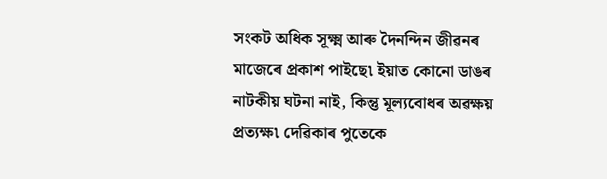সংকট অধিক সূক্ষ্ম আৰু দৈনন্দিন জীৱনৰ মাজেৰে প্ৰকাশ পাইছে৷ ইয়াত কোনো ডাঙৰ নাটকীয় ঘটনা নাই, কিন্তু মূল্যবোধৰ অৱক্ষয় প্ৰত্যক্ষ৷ দেৱিকাৰ পুতেকে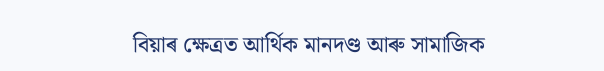বিয়াৰ ক্ষেত্ৰত আৰ্থিক মানদণ্ড আৰু সামাজিক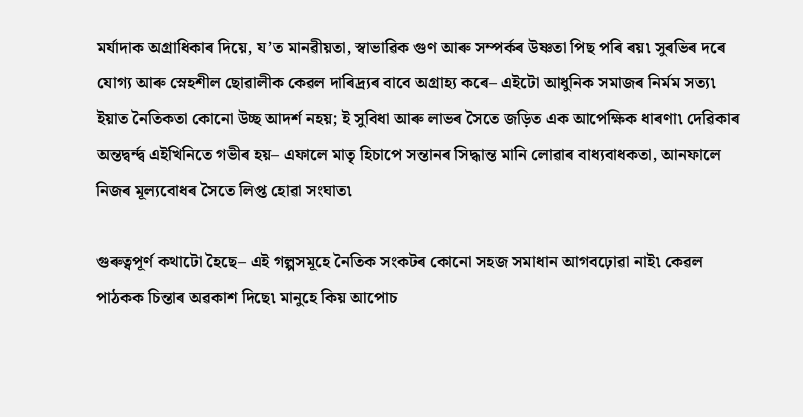মৰ্যাদাক অগ্ৰাধিকাৰ দিয়ে, য’ত মানৱীয়তা, স্বাভাৱিক গুণ আৰু সম্পৰ্কৰ উষ্ণতা পিছ পৰি ৰয়৷ সুৰভিৰ দৰে যোগ্য আৰু স্নেহশীল ছোৱালীক কেৱল দাৰিদ্ৰ্যৰ বাবে অগ্ৰাহ্য কৰে– এইটো আধুনিক সমাজৰ নিৰ্মম সত্য৷ ইয়াত নৈতিকতা কোনো উচ্ছ আদৰ্শ নহয়; ই সুবিধা আৰু লাভৰ সৈতে জড়িত এক আপেক্ষিক ধাৰণা৷ দেৱিকাৰ অন্তদ্বৰ্ন্দ্ব এইখিনিতে গভীৰ হয়– এফালে মাতৃ হিচাপে সন্তানৰ সিদ্ধান্ত মানি লোৱাৰ বাধ্যবাধকতা, আনফালে নিজৰ মূল্যবোধৰ সৈতে লিপ্ত হোৱা সংঘাত৷

গুৰুত্বপূৰ্ণ কথাটো হৈছে– এই গল্পসমূহে নৈতিক সংকটৰ কোনো সহজ সমাধান আগবঢ়োৱা নাই৷ কেৱল পাঠকক চিন্তাৰ অৱকাশ দিছে৷ মানুহে কিয় আপোচ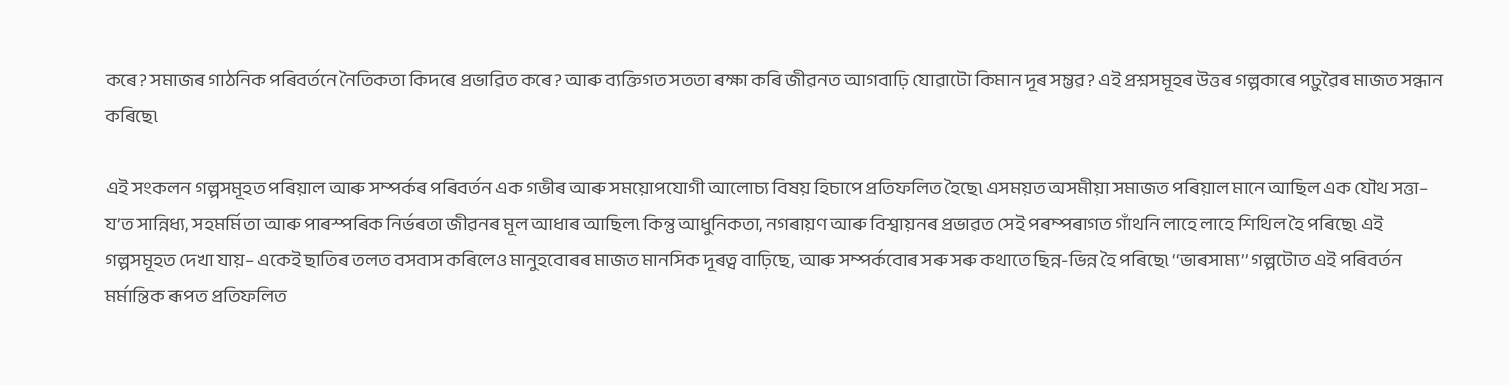কৰে? সমাজৰ গাঠনিক পৰিবৰ্তনে নৈতিকতা কিদৰে প্ৰভাৱিত কৰে? আৰু ব্যক্তিগত সততা ৰক্ষা কৰি জীৱনত আগবাঢ়ি যোৱাটো কিমান দূৰ সম্ভৱ? এই প্ৰশ্নসমূহৰ উত্তৰ গল্পকাৰে পঢ়ুৱৈৰ মাজত সন্ধান কৰিছে৷

এই সংকলন গল্পসমূহত পৰিয়াল আৰু সম্পৰ্কৰ পৰিবৰ্তন এক গভীৰ আৰু সময়োপযোগী আলোচ্য বিষয় হিচাপে প্ৰতিফলিত হৈছে৷ এসময়ত অসমীয়া সমাজত পৰিয়াল মানে আছিল এক যৌথ সত্তা– য’ত সান্নিধ্য, সহমৰ্মিতা আৰু পাৰস্পৰিক নিৰ্ভৰতা জীৱনৰ মূল আধাৰ আছিল৷ কিন্তু আধুনিকতা, নগৰায়ণ আৰু বিশ্বায়নৰ প্ৰভাৱত সেই পৰম্পৰাগত গাঁথনি লাহে লাহে শিথিল হৈ পৰিছে৷ এই গল্পসমূহত দেখা যায়– একেই ছাতিৰ তলত বসবাস কৰিলেও মানুহবোৰৰ মাজত মানসিক দূৰত্ব বাঢ়িছে, আৰু সম্পৰ্কবোৰ সৰু সৰু কথাতে ছিন্ন-ভিন্ন হৈ পৰিছে৷ ‘‘ভাৰসাম্য’’ গল্পটোত এই পৰিবৰ্তন মৰ্মান্তিক ৰূপত প্ৰতিফলিত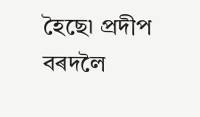হৈছে৷ প্ৰদীপ বৰদলৈ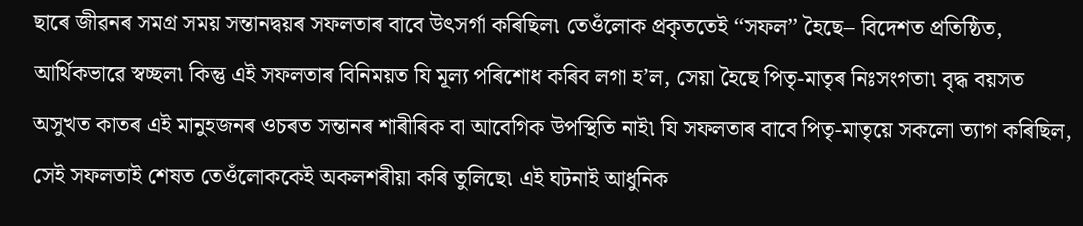ছাৰে জীৱনৰ সমগ্ৰ সময় সন্তানদ্বয়ৰ সফলতাৰ বাবে উৎসৰ্গা কৰিছিল৷ তেওঁলোক প্ৰকৃততেই ‘‘সফল’’ হৈছে– বিদেশত প্ৰতিষ্ঠিত, আৰ্থিকভাৱে স্বচ্ছল৷ কিন্তু এই সফলতাৰ বিনিময়ত যি মূল্য পৰিশোধ কৰিব লগা হ’ল, সেয়া হৈছে পিতৃ-মাতৃৰ নিঃসংগতা৷ বৃদ্ধ বয়সত অসুখত কাতৰ এই মানুহজনৰ ওচৰত সন্তানৰ শাৰীৰিক বা আবেগিক উপস্থিতি নাই৷ যি সফলতাৰ বাবে পিতৃ-মাতৃয়ে সকলো ত্যাগ কৰিছিল, সেই সফলতাই শেষত তেওঁলোককেই অকলশৰীয়া কৰি তুলিছে৷ এই ঘটনাই আধুনিক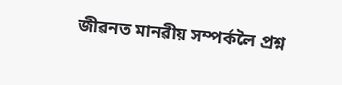জীৱনত মানৱীয় সম্পৰ্কলৈ প্ৰশ্ন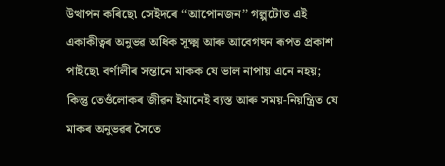উত্থাপন কৰিছে৷ সেইদৰে ‘‘আপোনজন’’ গল্পটোত এই একাকীত্বৰ অনুভৱ অধিক সূক্ষ্ম আৰু আবেগঘন ৰূপত প্ৰকাশ পাইছে৷ বৰ্ণালীৰ সন্তানে মাকক যে ভাল নাপায় এনে নহয়; কিন্তু তেওঁলোকৰ জীৱন ইমানেই ব্যস্ত আৰু সময়-নিয়ন্ত্ৰিত যে মাকৰ অনুভৱৰ সৈতে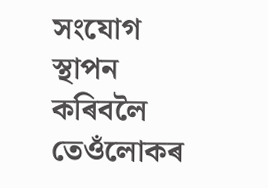সংযোগ স্থাপন কৰিবলৈ তেওঁলোকৰ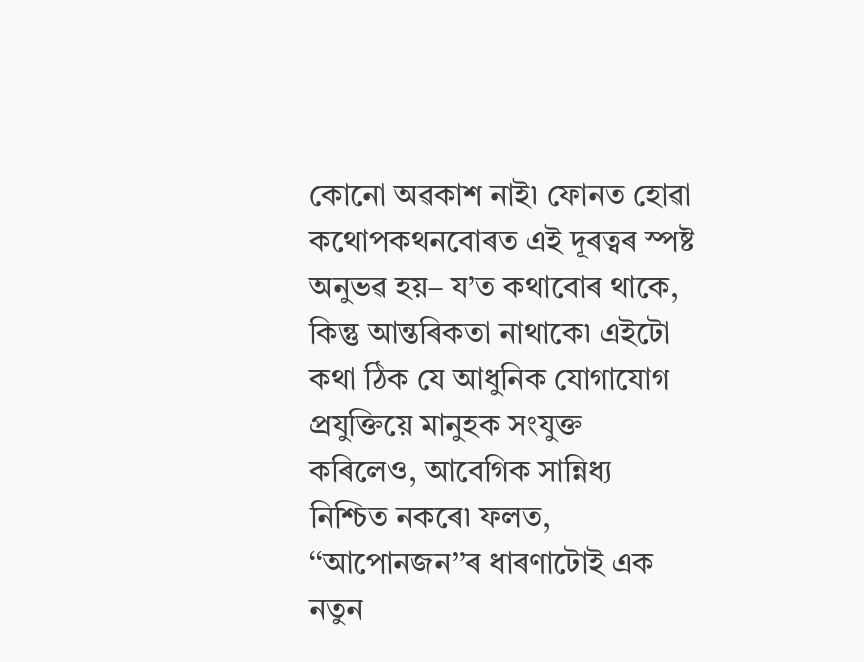কোনো অৱকাশ নাই৷ ফোনত হোৱা কথোপকথনবোৰত এই দূৰত্বৰ স্পষ্ট অনুভৱ হয়– য’ত কথাবোৰ থাকে, কিন্তু আন্তৰিকতা নাথাকে৷ এইটো কথা ঠিক যে আধুনিক যোগাযোগ প্ৰযুক্তিয়ে মানুহক সংযুক্ত কৰিলেও, আবেগিক সান্নিধ্য নিশ্চিত নকৰে৷ ফলত, ‘‘আপোনজন’’ৰ ধাৰণাটোই এক নতুন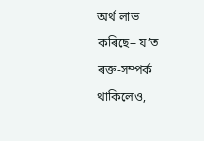অৰ্থ লাভ কৰিছে– য’ত ৰক্ত-সম্পৰ্ক থাকিলেও,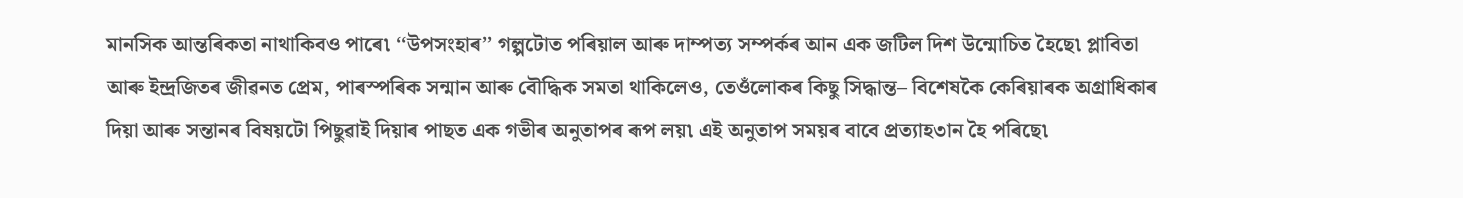মানসিক আন্তৰিকতা নাথাকিবও পাৰে৷ ‘‘উপসংহাৰ’’ গল্পটোত পৰিয়াল আৰু দাম্পত্য সম্পৰ্কৰ আন এক জটিল দিশ উন্মোচিত হৈছে৷ প্লাবিতা আৰু ইন্দ্ৰজিতৰ জীৱনত প্ৰেম, পাৰস্পৰিক সন্মান আৰু বৌদ্ধিক সমতা থাকিলেও, তেওঁলোকৰ কিছু সিদ্ধান্ত– বিশেষকৈ কেৰিয়াৰক অগ্ৰাধিকাৰ দিয়া আৰু সন্তানৰ বিষয়টো পিছুৱাই দিয়াৰ পাছত এক গভীৰ অনুতাপৰ ৰূপ লয়৷ এই অনুতাপ সময়ৰ বাবে প্ৰত্যাহ৩ান হৈ পৰিছে৷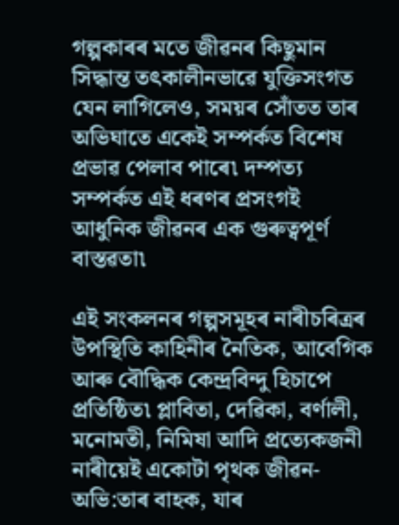গল্পকাৰৰ মতে জীৱনৰ কিছুমান সিদ্ধান্ত তৎকালীনভাৱে যুক্তিসংগত যেন লাগিলেও, সময়ৰ সোঁতত তাৰ অভিঘাতে একেই সম্পৰ্কত বিশেষ প্ৰভাৱ পেলাব পাৰে৷ দম্পত্য সম্পৰ্কত এই ধৰণৰ প্ৰসংগই আধুনিক জীৱনৰ এক গুৰুত্বপূৰ্ণ বাস্তৱতা৷

এই সংকলনৰ গল্পসমূহৰ নাৰীচৰিত্ৰৰ উপস্থিতি কাহিনীৰ নৈতিক, আবেগিক আৰু বৌদ্ধিক কেন্দ্ৰবিন্দু হিচাপে প্ৰতিষ্ঠিত৷ প্লাবিতা, দেৱিকা, বৰ্ণালী, মনোমতী, নিমিষা আদি প্ৰত্যেকজনী নাৰীয়েই একোটা পৃথক জীৱন-অভি:তাৰ বাহক, যাৰ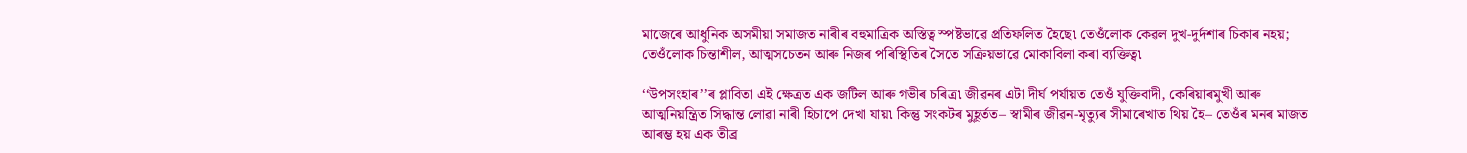মাজেৰে আধুনিক অসমীয়া সমাজত নাৰীৰ বহুমাত্ৰিক অস্তিত্ব স্পষ্টভাৱে প্ৰতিফলিত হৈছে৷ তেওঁলোক কেৱল দুখ-দুৰ্দশাৰ চিকাৰ নহয়; তেওঁলোক চিন্তাশীল, আত্মসচেতন আৰু নিজৰ পৰিস্থিতিৰ সৈতে সক্ৰিয়ভাৱে মোকাবিলা কৰা ব্যক্তিত্ব৷

‘‘উপসংহাৰ’’ৰ প্লাবিতা এই ক্ষেত্ৰত এক জটিল আৰু গভীৰ চৰিত্ৰ৷ জীৱনৰ এটা দীৰ্ঘ পৰ্যায়ত তেওঁ যুক্তিবাদী, কেৰিয়াৰমুখী আৰু আত্মনিয়ন্ত্ৰিত সিদ্ধান্ত লোৱা নাৰী হিচাপে দেখা যায়৷ কিন্তু সংকটৰ মুহূৰ্তত– স্বামীৰ জীৱন-মৃত্যুৰ সীমাৰেখাত থিয় হৈ– তেওঁৰ মনৰ মাজত আৰম্ভ হয় এক তীব্ৰ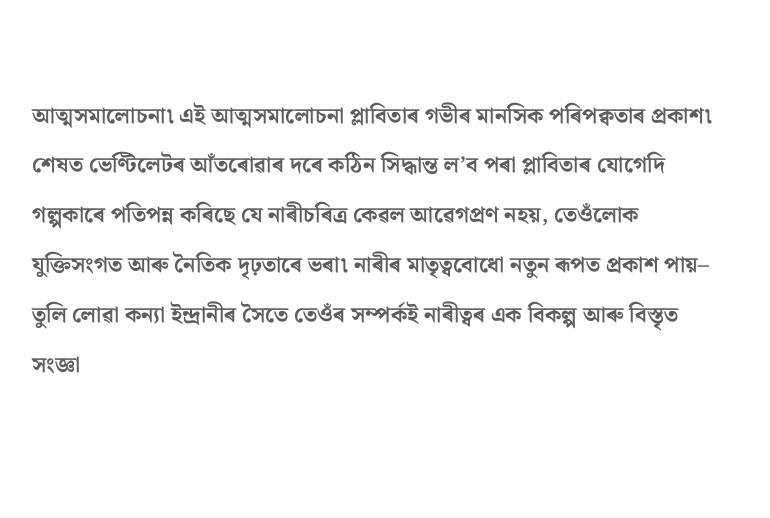আত্মসমালোচনা৷ এই আত্মসমালোচনা প্লাবিতাৰ গভীৰ মানসিক পৰিপক্বতাৰ প্ৰকাশ৷ শেষত ভেণ্টিলেটৰ আঁতৰোৱাৰ দৰে কঠিন সিদ্ধান্ত ল’ব পৰা প্লাবিতাৰ যোগেদি গল্পকাৰে পতিপন্ন কৰিছে যে নাৰীচৰিত্ৰ কেৱল আৱেগপ্ৰণ নহয়, তেওঁলোক যুক্তিসংগত আৰু নৈতিক দৃঢ়তাৰে ভৰা৷ নাৰীৰ মাতৃত্ববোধো নতুন ৰূপত প্ৰকাশ পায়– তুলি লোৱা কন্যা ইন্দ্ৰানীৰ সৈতে তেওঁৰ সম্পৰ্কই নাৰীত্বৰ এক বিকল্প আৰু বিস্তৃত সংজ্ঞা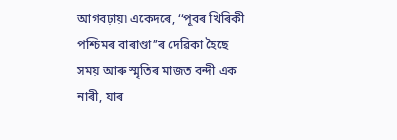আগবঢ়ায়৷ একেদৰে, ‘‘পূবৰ খিৰিকী পশ্চিমৰ বাৰাণ্ডা’’ৰ দেৱিকা হৈছে সময় আৰু স্মৃতিৰ মাজত বন্দী এক নাৰী, যাৰ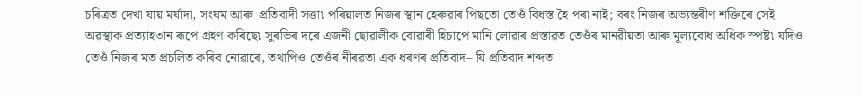চৰিত্ৰত দেখা যায় মৰ্যাদা, সংযম আৰু  প্ৰতিবাদী সত্তা৷ পৰিয়ালত নিজৰ স্থান হেৰুৱাৰ পিছতো তেওঁ বিধস্ত হৈ পৰা নাই; বৰং নিজৰ অভ্যন্তৰীণ শক্তিৰে সেই অৱস্থাক প্ৰত্যাহ৩ান ৰূপে গ্ৰহণ কৰিছে৷ সুৰভিৰ দৰে এজনী ছোৱালীক বোৱাৰী হিচাপে মানি লোৱাৰ প্ৰস্তাৱত তেওঁৰ মানৱীয়তা আৰু মূল্যবোধ অধিক স্পষ্ট৷ যদিও তেওঁ নিজৰ মত প্ৰচলিত কৰিব নোৱাৰে, তথাপিও তেওঁৰ নীৰৱতা এক ধৰণৰ প্ৰতিবাদ– যি প্ৰতিবাদ শব্দত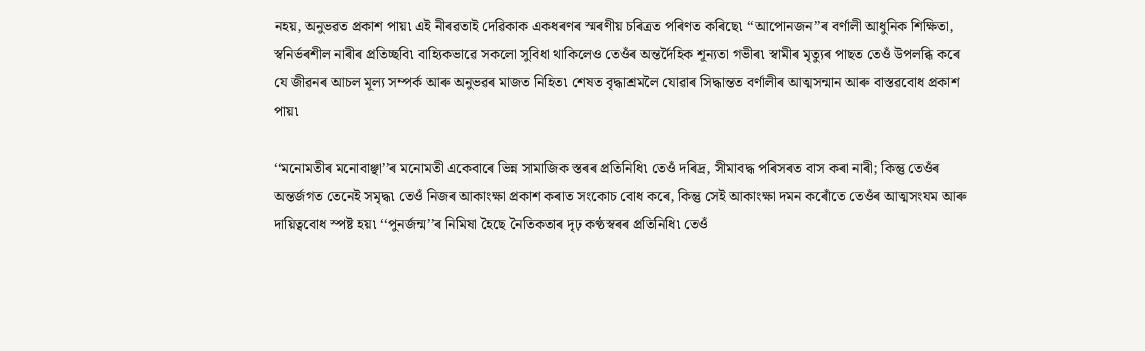নহয়, অনুভৱত প্ৰকাশ পায়৷ এই নীৰৱতাই দেৱিকাক একধৰণৰ স্মৰণীয় চৰিত্ৰত পৰিণত কৰিছে৷ ‘‘আপোনজন’’ৰ বৰ্ণালী আধুনিক শিক্ষিতা, স্বনিৰ্ভৰশীল নাৰীৰ প্ৰতিচ্ছবি৷ বাহ্যিকভাৱে সকলো সুবিধা থাকিলেও তেওঁৰ অন্তৰ্দৈহিক শূন্যতা গভীৰ৷ স্বামীৰ মৃত্যুৰ পাছত তেওঁ উপলব্ধি কৰে যে জীৱনৰ আচল মূল্য সম্পৰ্ক আৰু অনুভৱৰ মাজত নিহিত৷ শেষত বৃদ্ধাশ্ৰমলৈ যোৱাৰ সিদ্ধান্তত বৰ্ণালীৰ আত্মসন্মান আৰু বাস্তৱবোধ প্ৰকাশ পায়৷

‘‘মনোমতীৰ মনোবাঞ্ছা’’ৰ মনোমতী একেবাৰে ভিন্ন সামাজিক স্তৰৰ প্ৰতিনিধি৷ তেওঁ দৰিদ্ৰ, সীমাবদ্ধ পৰিসৰত বাস কৰা নাৰী; কিন্তু তেওঁৰ অন্তৰ্জগত তেনেই সমৃদ্ধ৷ তেওঁ নিজৰ আকাংক্ষা প্ৰকাশ কৰাত সংকোচ বোধ কৰে, কিন্তু সেই আকাংক্ষা দমন কৰোঁতে তেওঁৰ আত্মসংযম আৰু দায়িত্ববোধ স্পষ্ট হয়৷ ‘‘পুনৰ্জন্ম’’ৰ নিমিষা হৈছে নৈতিকতাৰ দৃঢ় কণ্ঠস্বৰৰ প্ৰতিনিধি৷ তেওঁ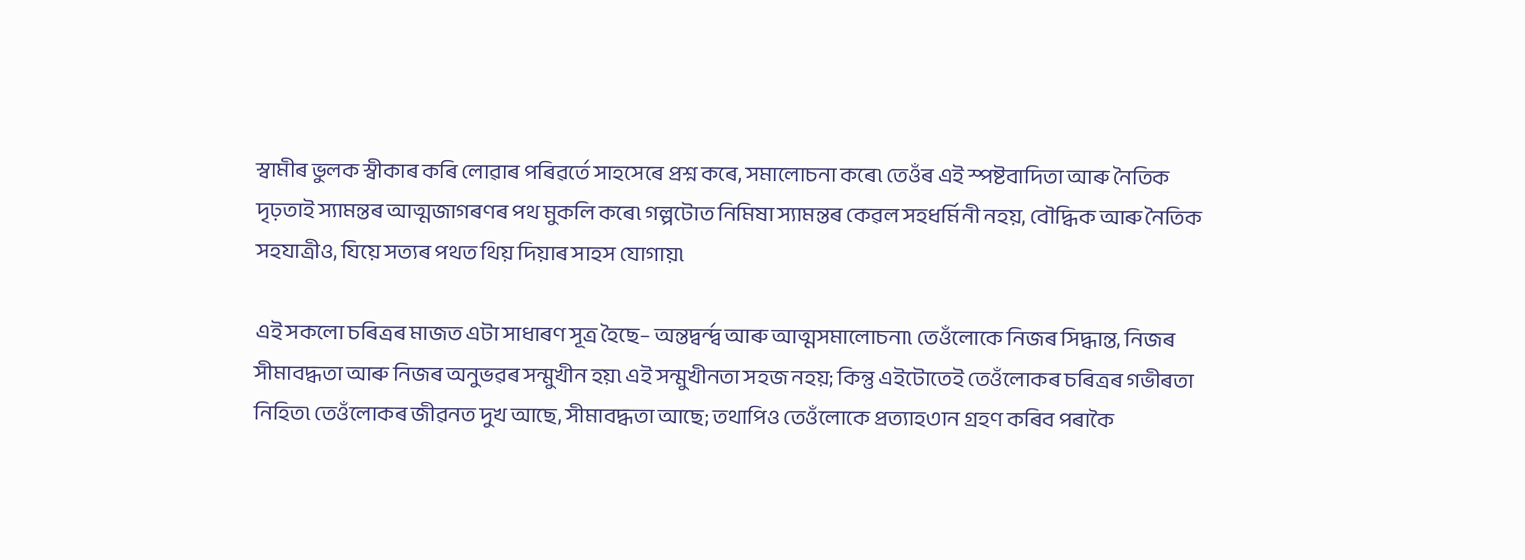স্বামীৰ ভুলক স্বীকাৰ কৰি লোৱাৰ পৰিৱৰ্তে সাহসেৰে প্ৰশ্ন কৰে, সমালোচনা কৰে৷ তেওঁৰ এই স্পষ্টবাদিতা আৰু নৈতিক দৃঢ়তাই স্যামন্তৰ আত্মজাগৰণৰ পথ মুকলি কৰে৷ গল্পটোত নিমিষা স্যামন্তৰ কেৱল সহধৰ্মিনী নহয়, বৌদ্ধিক আৰু নৈতিক সহযাত্ৰীও, যিয়ে সত্যৰ পথত থিয় দিয়াৰ সাহস যোগায়৷

এই সকলো চৰিত্ৰৰ মাজত এটা সাধাৰণ সূত্ৰ হৈছে– অন্তদ্বৰ্ন্দ্ব আৰু আত্মসমালোচনা৷ তেওঁলোকে নিজৰ সিদ্ধান্ত, নিজৰ সীমাবদ্ধতা আৰু নিজৰ অনুভৱৰ সন্মুখীন হয়৷ এই সন্মুখীনতা সহজ নহয়; কিন্তু এইটোতেই তেওঁলোকৰ চৰিত্ৰৰ গভীৰতা নিহিত৷ তেওঁলোকৰ জীৱনত দুখ আছে, সীমাবদ্ধতা আছে; তথাপিও তেওঁলোকে প্ৰত্যাহ৩ান গ্ৰহণ কৰিব পৰাকৈ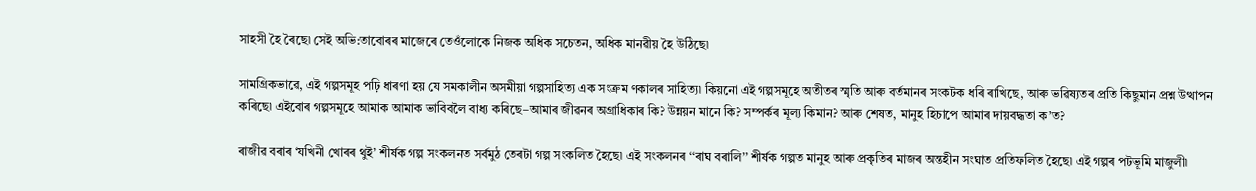সাহসী হৈ ৰৈছে৷ সেই অভি:তাবোৰৰ মাজেৰে তেওঁলোকে নিজক অধিক সচেতন, অধিক মানৱীয় হৈ উঠিছে৷

সামগ্ৰিকভাৱে, এই গল্পসমূহ পঢ়ি ধাৰণা হয় যে সমকালীন অসমীয়া গল্পসাহিত্য এক সংক্ৰম ণকালৰ সাহিত্য৷ কিয়নো এই গল্পসমূহে অতীতৰ স্মৃতি আৰু বৰ্তমানৰ সংকটক ধৰি ৰাখিছে, আৰু ভৱিষ্যতৰ প্ৰতি কিছুমান প্ৰশ্ন উত্থাপন কৰিছে৷ এইবোৰ গল্পসমূহে আমাক আমাক ভাবিবলৈ বাধ্য কৰিছে–আমাৰ জীৱনৰ অগ্ৰাধিকাৰ কি? উন্নয়ন মানে কি? সম্পৰ্কৰ মূল্য কিমান? আৰু শেষত, মানুহ হিচাপে আমাৰ দায়বদ্ধতা ক’ত?

ৰাজীৱ বৰাৰ ‘যখিনী খোৰৰ থুই’ শীৰ্ষক গল্প সংকলনত সৰ্বমুঠ তেৰটা গল্প সংকলিত হৈছে৷ এই সংকলনৰ ‘‘ৰাঘ বৰালি’’ শীৰ্ষক গল্পত মানুহ আৰু প্ৰকৃতিৰ মাজৰ অন্তহীন সংঘাত প্ৰতিফলিত হৈছে৷ এই গল্পৰ পটভূমি মাজুলী৷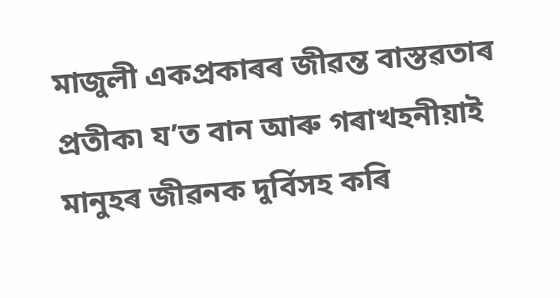মাজুলী একপ্ৰকাৰৰ জীৱন্ত বাস্তৱতাৰ প্ৰতীক৷ য’ত বান আৰু গৰাখহনীয়াই মানুহৰ জীৱনক দুৰ্বিসহ কৰি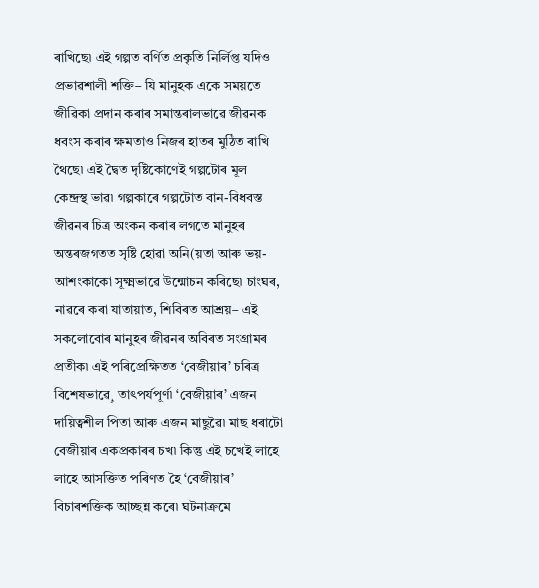ৰাখিছে৷ এই গল্পত বৰ্ণিত প্ৰকৃতি নিৰ্লিপ্ত যদিও প্ৰভাৱশালী শক্তি– যি মানুহক একে সময়তে জীৱিকা প্ৰদান কৰাৰ সমান্তৰালভাৱে জীৱনক ধবংস কৰাৰ ক্ষমতাও নিজৰ হাতৰ মুঠিত ৰাখি থৈছে৷ এই দ্বৈত দৃষ্টিকোণেই গল্পটোৰ মূল কেন্দ্ৰস্থ ভাৱ৷ গল্পকাৰে গল্পটোত বান-বিধবস্ত জীৱনৰ চিত্ৰ অংকন কৰাৰ লগতে মানুহৰ অন্তৰজগতত সৃষ্টি হোৱা অনি(য়তা আৰু ভয়-আশংকাকো সূক্ষ্মভাৱে উন্মোচন কৰিছে৷ চাংঘৰ, নাৱৰে কৰা যাতায়াত, শিবিৰত আশ্ৰয়– এই সকলোবোৰ মানুহৰ জীৱনৰ অবিৰত সংগ্ৰামৰ প্ৰতীক৷ এই পৰিপ্ৰেক্ষিতত ‘বেজীয়াৰ’ চৰিত্ৰ বিশেষভাৱে¸ তাৎপৰ্যপূৰ্ণ৷ ‘বেজীয়াৰ’ এজন দায়িত্বশীল পিতা আৰু এজন মাছুৱৈ৷ মাছ ধৰাটো বেজীয়াৰ একপ্ৰকাৰৰ চখ৷ কিন্তু এই চখেই লাহে লাহে আসক্তিত পৰিণত হৈ ‘বেজীয়াৰ’ বিচাৰশক্তিক আচ্ছন্ন কৰে৷ ঘটনাক্ৰমে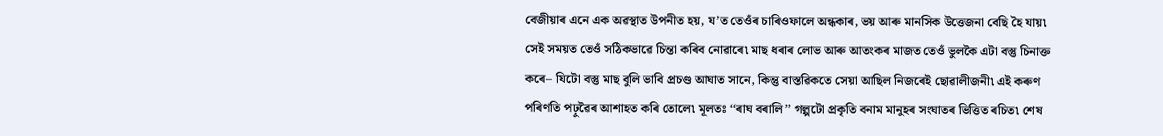বেজীয়াৰ এনে এক অৱস্থাত উপনীত হয়, য’ত তেওঁৰ চাৰিওফালে অন্ধকাৰ, ভয় আৰু মানসিক উত্তেজনা বেছি হৈ যায়৷ সেই সময়ত তেওঁ সঠিকভাৱে চিন্তা কৰিব নোৱাৰে৷ মাছ ধৰাৰ লোভ আৰু আতংকৰ মাজত তেওঁ ভুলকৈ এটা বস্তু চিনাক্ত কৰে– যিটো বস্তু মাছ বুলি ভাবি প্ৰচণ্ড আঘাত সানে, কিন্তু বাস্তৱিকতে সেয়া আছিল নিজৰেই ছোৱালীজনী৷ এই কৰুণ পৰিণতি পঢ়ুৱৈৰ আশাহত কৰি তোলে৷ মূলতঃ ‘‘ৰাঘ বৰালি’’ গল্পটো প্ৰকৃতি বনাম মানুহৰ সংঘাতৰ ভিত্তিত ৰচিত৷ শেষ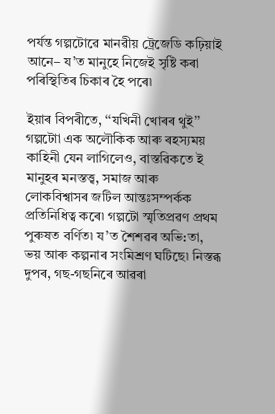পৰ্যন্ত গল্পটোৱে মানৱীয় ট্ৰেজেডি কঢ়িয়াই আনে– য’ত মানুহে নিজেই সৃষ্টি কৰা পৰিস্থিতিৰ চিকাৰ হৈ পৰে৷

ইয়াৰ বিপৰীতে, ‘‘যখিনী খোৰৰ থুই’’ গল্পটোা এক অলৌকিক আৰু ৰহস্যময় কাহিনী যেন লাগিলেও, বাস্তৱিকতে ই মানুহৰ মনস্তত্ত্ব, সমাজ আৰু লোকবিশ্বাসৰ জটিল আন্তঃসম্পৰ্কক প্ৰতিনিধিত্ব কৰে৷ গল্পটো স্মৃতিপ্ৰৱণ প্ৰথম পুৰুষত বৰ্ণিত৷ য’ত শৈশৱৰ অভি:তা, ভয় আৰু কল্পনাৰ সংমিশ্ৰণ ঘটিছে৷ নিস্তব্ধ দুপৰ, গছ-গছনিৰে আৱৰা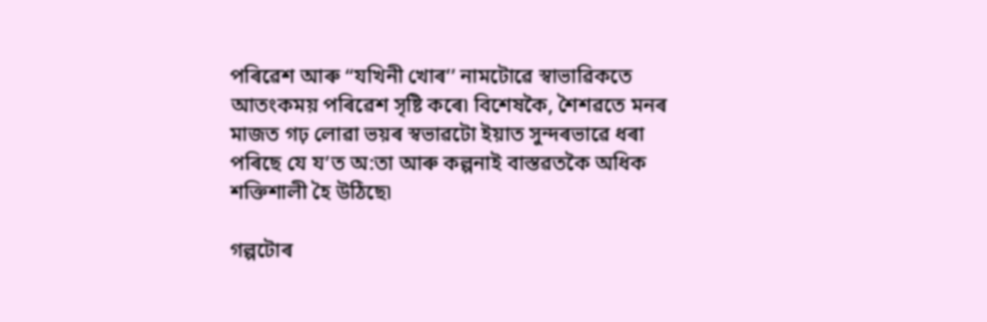পৰিৱেশ আৰু ‘‘যখিনী খোৰ’’ নামটোৱে স্বাভাৱিকতে আতংকময় পৰিৱেশ সৃষ্টি কৰে৷ বিশেষকৈ, শৈশৱতে মনৰ মাজত গঢ় লোৱা ভয়ৰ স্বভাৱটো ইয়াত সুন্দৰভাৱে ধৰা পৰিছে যে য’ত অ:তা আৰু কল্পনাই বাস্তৱতকৈ অধিক শক্তিশালী হৈ উঠিছে৷

গল্পটোৰ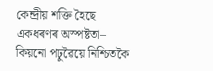কেন্দ্ৰীয় শক্তি হৈছে একধৰণৰ অস্পষ্টতা– কিয়নো পঢ়ুৱৈয়ে নিশ্চিতকৈ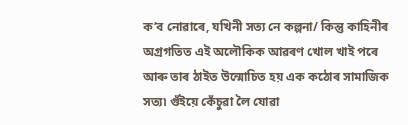ক’ব নোৱাৰে, যখিনী সত্য নে কল্পনা/ কিন্তু কাহিনীৰ অগ্ৰগতিত এই অলৌকিক আৱৰণ খোল খাই পৰে আৰু তাৰ ঠাইত উন্মোচিত হয় এক কঠোৰ সামাজিক সত্য৷ গুঁইয়ে কেঁচুৱা লৈ যোৱা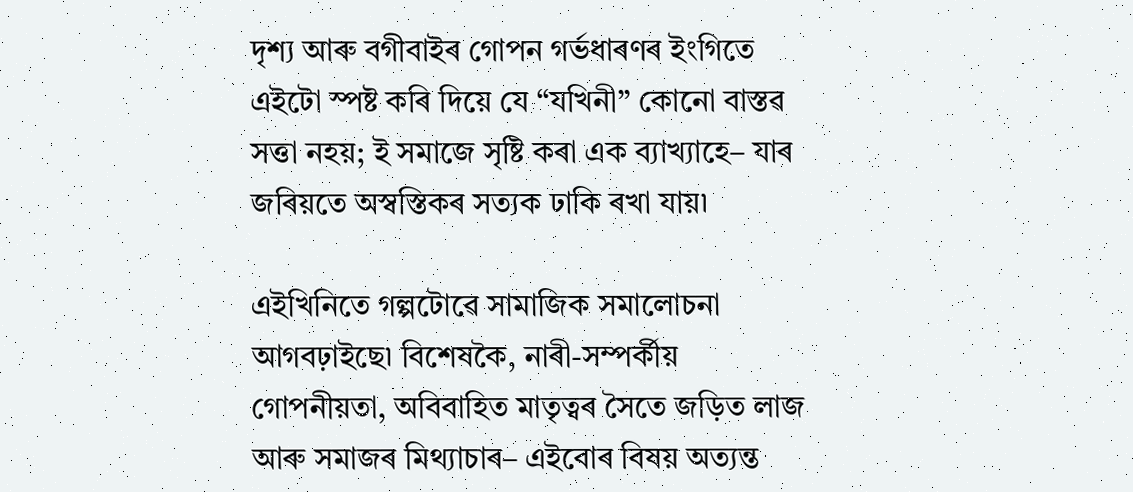দৃশ্য আৰু বগীবাইৰ গোপন গৰ্ভধাৰণৰ ইংগিতে এইটো স্পষ্ট কৰি দিয়ে যে ‘‘যখিনী’’ কোনো বাস্তৱ সত্তা নহয়; ই সমাজে সৃষ্টি কৰা এক ব্যাখ্যাহে– যাৰ জৰিয়তে অস্বস্তিকৰ সত্যক ঢাকি ৰখা যায়৷

এইখিনিতে গল্পটোৱে সামাজিক সমালোচনা আগবঢ়াইছে৷ বিশেষকৈ, নাৰী-সম্পৰ্কীয় গোপনীয়তা, অবিবাহিত মাতৃত্বৰ সৈতে জড়িত লাজ আৰু সমাজৰ মিথ্যাচাৰ– এইবোৰ বিষয় অত্যন্ত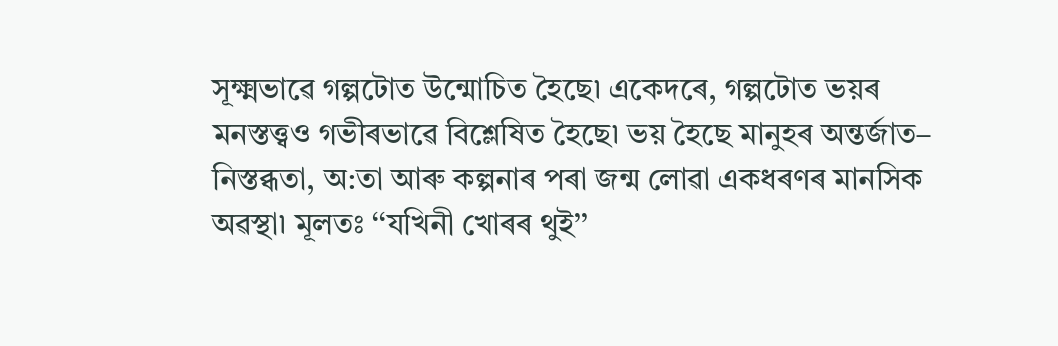সূক্ষ্মভাৱে গল্পটোত উন্মোচিত হৈছে৷ একেদৰে, গল্পটোত ভয়ৰ মনস্তত্ত্বও গভীৰভাৱে বিশ্লেষিত হৈছে৷ ভয় হৈছে মানুহৰ অন্তৰ্জাত– নিস্তব্ধতা, অ:তা আৰু কল্পনাৰ পৰা জন্ম লোৱা একধৰণৰ মানসিক অৱস্থা৷ মূলতঃ ‘‘যখিনী খোৰৰ থুই’’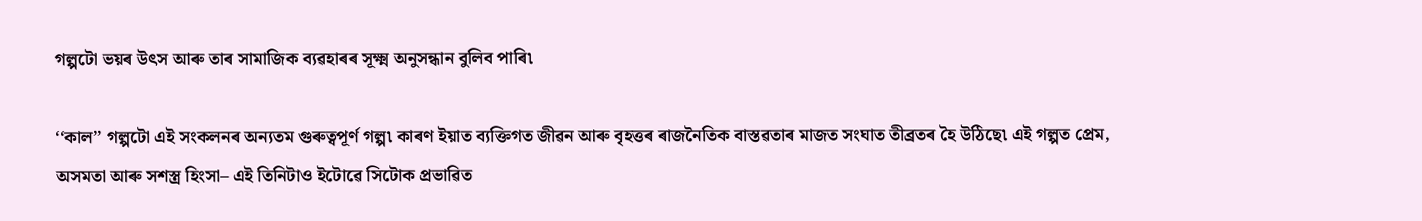গল্পটো ভয়ৰ উৎস আৰু তাৰ সামাজিক ব্যৱহাৰৰ সূক্ষ্ম অনুসন্ধান বুলিব পাৰি৷

‘‘কাল’’ গল্পটো এই সংকলনৰ অন্যতম গুৰুত্বপূৰ্ণ গল্প৷ কাৰণ ইয়াত ব্যক্তিগত জীৱন আৰু বৃহত্তৰ ৰাজনৈতিক বাস্তৱতাৰ মাজত সংঘাত তীব্ৰতৰ হৈ উঠিছে৷ এই গল্পত প্ৰেম, অসমতা আৰু সশস্ত্ৰ হিংসা– এই তিনিটাও ইটোৱে সিটোক প্ৰভাৱিত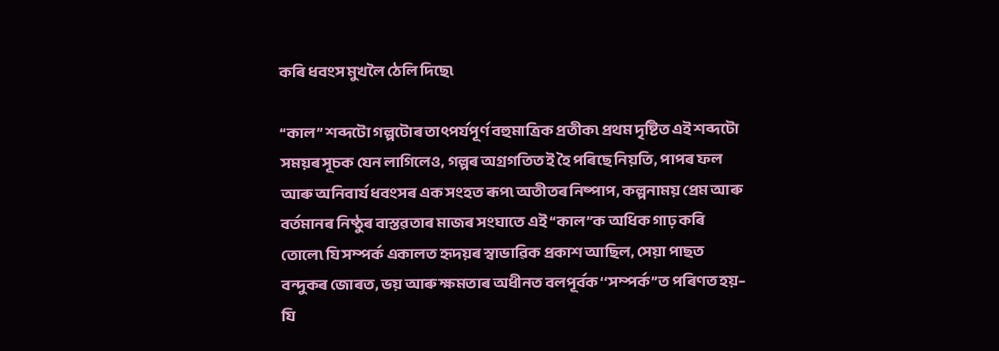কৰি ধবংস মুখলৈ ঠেলি দিছে৷

‘‘কাল’’ শব্দটো গল্পটোৰ তাৎপৰ্যপূৰ্ণ বহুমাত্ৰিক প্ৰতীক৷ প্ৰথম দৃষ্টিত এই শব্দটো সময়ৰ সূচক যেন লাগিলেও, গল্পৰ অগ্ৰগতিত ই হৈ পৰিছে নিয়তি, পাপৰ ফল আৰু অনিবাৰ্য ধবংসৰ এক সংহত ৰূপ৷ অতীতৰ নিষ্পাপ, কল্পনাময় প্ৰেম আৰু বৰ্তমানৰ নিষ্ঠুৰ বাস্তৱতাৰ মাজৰ সংঘাতে এই ‘‘কাল’’ক অধিক গাঢ় কৰি তোলে৷ যি সম্পৰ্ক একালত হৃদয়ৰ স্বাভাৱিক প্ৰকাশ আছিল, সেয়া পাছত বন্দুকৰ জোৰত, ভয় আৰু ক্ষমতাৰ অধীনত বলপূৰ্বক ‘‘সম্পৰ্ক’’ত পৰিণত হয়– যি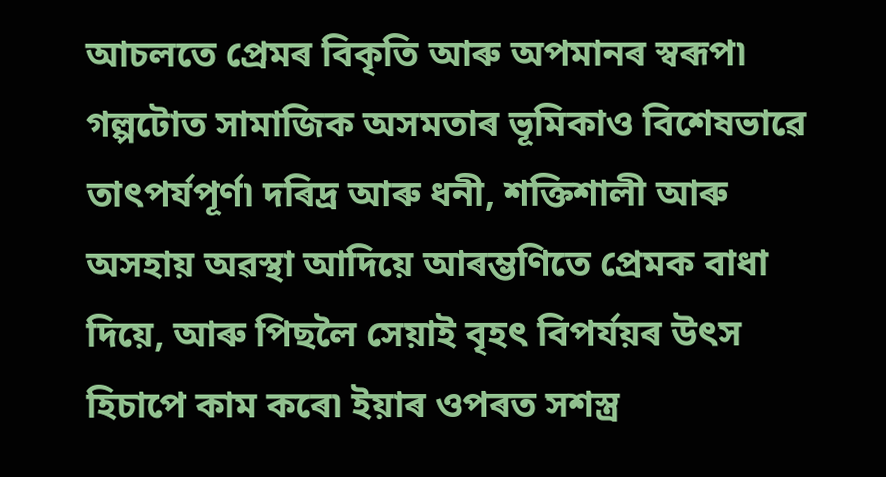আচলতে প্ৰেমৰ বিকৃতি আৰু অপমানৰ স্বৰূপ৷ গল্পটোত সামাজিক অসমতাৰ ভূমিকাও বিশেষভাৱে তাৎপৰ্যপূৰ্ণ৷ দৰিদ্ৰ আৰু ধনী, শক্তিশালী আৰু অসহায় অৱস্থা আদিয়ে আৰম্ভণিতে প্ৰেমক বাধা দিয়ে, আৰু পিছলৈ সেয়াই বৃহৎ বিপৰ্যয়ৰ উৎস হিচাপে কাম কৰে৷ ইয়াৰ ওপৰত সশস্ত্ৰ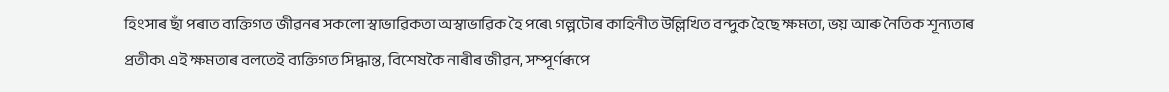হিংসাৰ ছাঁ পৰাত ব্যক্তিগত জীৱনৰ সকলো স্বাভাৱিকতা অস্বাভাৱিক হৈ পৰে৷ গল্পটোৰ কাহিনীত উল্লিখিত বন্দুক হৈছে ক্ষমতা, ভয় আৰু নৈতিক শূন্যতাৰ প্ৰতীক৷ এই ক্ষমতাৰ বলতেই ব্যক্তিগত সিদ্ধান্ত, বিশেষকৈ নাৰীৰ জীৱন, সম্পূৰ্ণৰূপে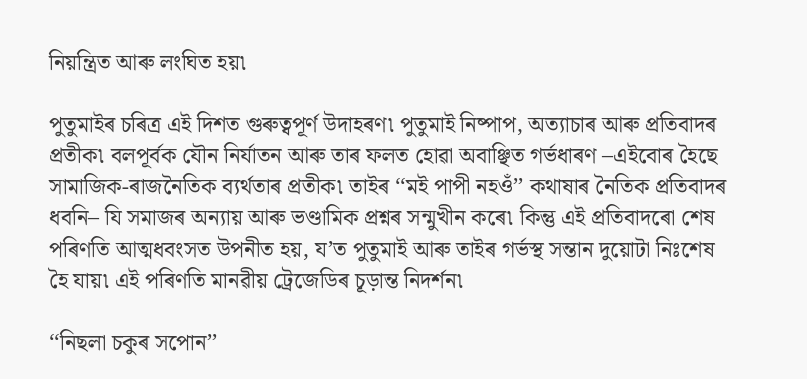নিয়ন্ত্ৰিত আৰু লংঘিত হয়৷

পুতুমাইৰ চৰিত্ৰ এই দিশত গুৰুত্বপূৰ্ণ উদাহৰণ৷ পুতুমাই নিষ্পাপ, অত্যাচাৰ আৰু প্ৰতিবাদৰ প্ৰতীক৷ বলপূৰ্বক যৌন নিৰ্যাতন আৰু তাৰ ফলত হোৱা অবাঞ্ছিত গৰ্ভধাৰণ –এইবোৰ হৈছে সামাজিক-ৰাজনৈতিক ব্যৰ্থতাৰ প্ৰতীক৷ তাইৰ ‘‘মই পাপী নহওঁ’’ কথাষাৰ নৈতিক প্ৰতিবাদৰ ধবনি– যি সমাজৰ অন্যায় আৰু ভণ্ডামিক প্ৰশ্নৰ সন্মুখীন কৰে৷ কিন্তু এই প্ৰতিবাদৰো শেষ পৰিণতি আত্মধবংসত উপনীত হয়, য’ত পুতুমাই আৰু তাইৰ গৰ্ভস্থ সন্তান দুয়োটা নিঃশেষ হৈ যায়৷ এই পৰিণতি মানৱীয় ট্ৰেজেডিৰ চূড়ান্ত নিদৰ্শন৷

‘‘নিছলা চকুৰ সপোন’’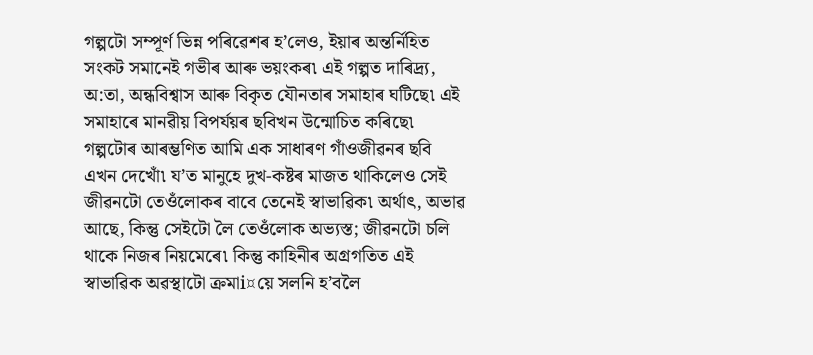গল্পটো সম্পূৰ্ণ ভিন্ন পৰিৱেশৰ হ’লেও, ইয়াৰ অন্তৰ্নিহিত সংকট সমানেই গভীৰ আৰু ভয়ংকৰ৷ এই গল্পত দাৰিদ্ৰ্য, অ:তা, অন্ধবিশ্বাস আৰু বিকৃত যৌনতাৰ সমাহাৰ ঘটিছে৷ এই সমাহাৰে মানৱীয় বিপৰ্যয়ৰ ছবিখন উন্মোচিত কৰিছে৷ গল্পটোৰ আৰম্ভণিত আমি এক সাধাৰণ গাঁওজীৱনৰ ছবি এখন দেখোঁ৷ য’ত মানুহে দুখ-কষ্টৰ মাজত থাকিলেও সেই জীৱনটো তেওঁলোকৰ বাবে তেনেই স্বাভাৱিক৷ অৰ্থাৎ, অভাৱ আছে, কিন্তু সেইটো লৈ তেওঁলোক অভ্যস্ত; জীৱনটো চলি থাকে নিজৰ নিয়মেৰে৷ কিন্তু কাহিনীৰ অগ্ৰগতিত এই স্বাভাৱিক অৱস্থাটো ক্ৰমাi¤য়ে সলনি হ’বলৈ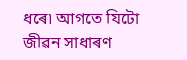ধৰে৷ আগতে যিটো জীৱন সাধাৰণ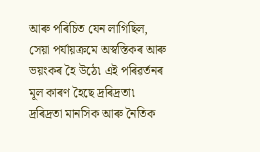আৰু পৰিচিত যেন লাগিছিল, সেয়া পৰ্যায়ক্ৰমে অস্বস্তিকৰ আৰু ভয়ংকৰ হৈ উঠে৷ এই পৰিৱৰ্তনৰ মূল কাৰণ হৈছে দ্ৰৰিদ্ৰতা৷ দ্ৰৰিদ্ৰতা মানসিক আৰু নৈতিক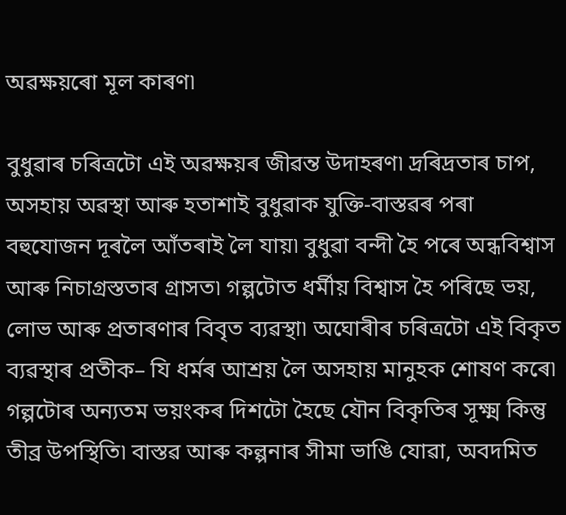অৱক্ষয়ৰো মূল কাৰণ৷

বুধুৱাৰ চৰিত্ৰটো এই অৱক্ষয়ৰ জীৱন্ত উদাহৰণ৷ দ্ৰৰিদ্ৰতাৰ চাপ, অসহায় অৱস্থা আৰু হতাশাই বুধুৱাক যুক্তি-বাস্তৱৰ পৰা বহুযোজন দূৰলৈ আঁতৰাই লৈ যায়৷ বুধুৱা বন্দী হৈ পৰে অন্ধবিশ্বাস আৰু নিচাগ্ৰস্ততাৰ গ্ৰাসত৷ গল্পটোত ধৰ্মীয় বিশ্বাস হৈ পৰিছে ভয়, লোভ আৰু প্ৰতাৰণাৰ বিবৃত ব্যৱস্থা৷ অঘোৰীৰ চৰিত্ৰটো এই বিকৃত ব্যৱস্থাৰ প্ৰতীক– যি ধৰ্মৰ আশ্ৰয় লৈ অসহায় মানুহক শোষণ কৰে৷ গল্পটোৰ অন্যতম ভয়ংকৰ দিশটো হৈছে যৌন বিকৃতিৰ সূক্ষ্ম কিন্তু তীব্ৰ উপস্থিতি৷ বাস্তৱ আৰু কল্পনাৰ সীমা ভাঙি যোৱা, অবদমিত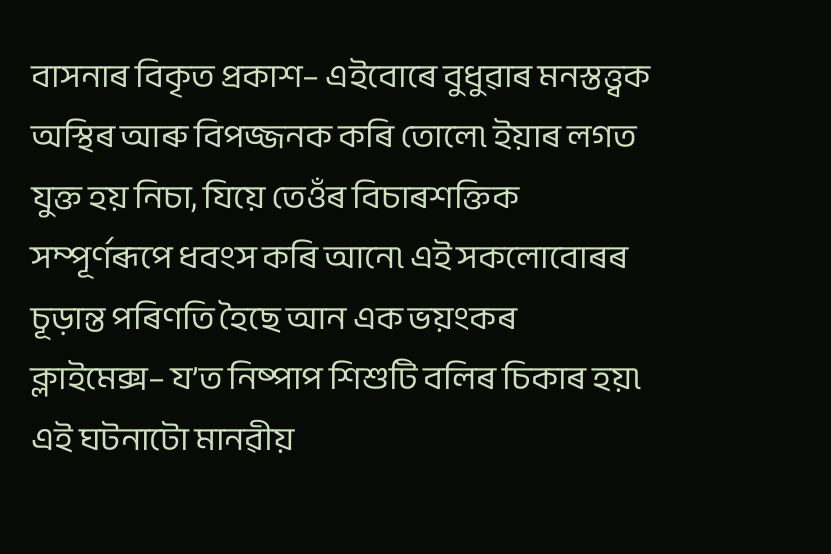বাসনাৰ বিকৃত প্ৰকাশ– এইবোৰে বুধুৱাৰ মনস্তত্ত্বক অস্থিৰ আৰু বিপজ্জনক কৰি তোলে৷ ইয়াৰ লগত যুক্ত হয় নিচা, যিয়ে তেওঁৰ বিচাৰশক্তিক সম্পূৰ্ণৰূপে ধবংস কৰি আনে৷ এই সকলোবোৰৰ চূড়ান্ত পৰিণতি হৈছে আন এক ভয়ংকৰ ক্লাইমেক্স– য’ত নিষ্পাপ শিশুটি বলিৰ চিকাৰ হয়৷ এই ঘটনাটো মানৱীয়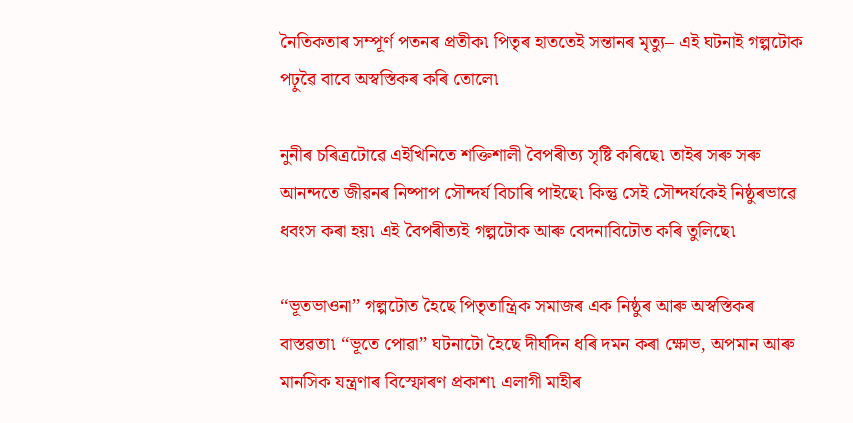নৈতিকতাৰ সম্পূৰ্ণ পতনৰ প্ৰতীক৷ পিতৃৰ হাততেই সন্তানৰ মৃত্যু– এই ঘটনাই গল্পটোক পঢ়ুৱৈ বাবে অস্বস্তিকৰ কৰি তোলে৷

নুনীৰ চৰিত্ৰটোৱে এইখিনিতে শক্তিশালী বৈপৰীত্য সৃষ্টি কৰিছে৷ তাইৰ সৰু সৰু আনন্দতে জীৱনৰ নিষ্পাপ সৌন্দৰ্য বিচাৰি পাইছে৷ কিন্তু সেই সৌন্দৰ্যকেই নিষ্ঠুৰভাৱে ধবংস কৰা হয়৷ এই বৈপৰীত্যই গল্পটোক আৰু বেদনাবিঢৌত কৰি তুলিছে৷

‘‘ভূতভাওনা’’ গল্পটোত হৈছে পিতৃতান্ত্ৰিক সমাজৰ এক নিষ্ঠুৰ আৰু অস্বস্তিকৰ বাস্তৱতা৷ ‘‘ভূতে পোৱা’’ ঘটনাটো হৈছে দীৰ্ঘদিন ধৰি দমন কৰা ক্ষোভ, অপমান আৰু মানসিক যন্ত্ৰণাৰ বিস্ফোৰণ প্ৰকাশ৷ এলাগী মাহীৰ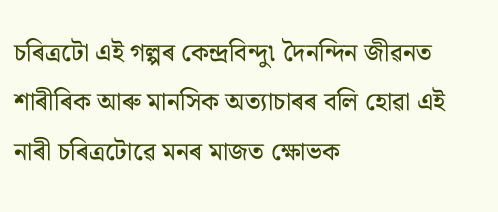চৰিত্ৰটো এই গল্পৰ কেন্দ্ৰবিন্দু৷ দৈনন্দিন জীৱনত শাৰীৰিক আৰু মানসিক অত্যাচাৰৰ বলি হোৱা এই নাৰী চৰিত্ৰটোৱে মনৰ মাজত ক্ষোভক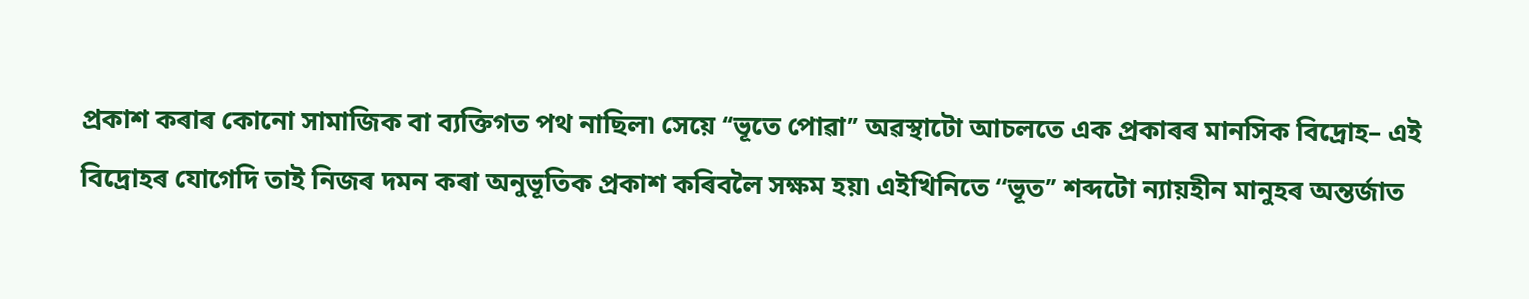প্ৰকাশ কৰাৰ কোনো সামাজিক বা ব্যক্তিগত পথ নাছিল৷ সেয়ে ‘‘ভূতে পোৱা’’ অৱস্থাটো আচলতে এক প্ৰকাৰৰ মানসিক বিদ্ৰোহ– এই বিদ্ৰোহৰ যোগেদি তাই নিজৰ দমন কৰা অনুভূতিক প্ৰকাশ কৰিবলৈ সক্ষম হয়৷ এইখিনিতে ‘‘ভূত’’ শব্দটো ন্যায়হীন মানুহৰ অন্তৰ্জাত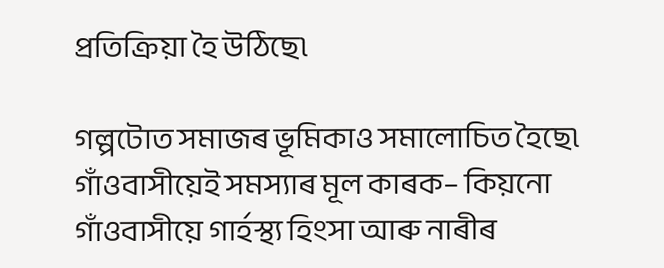প্ৰতিক্ৰিয়া হৈ উঠিছে৷

গল্পটোত সমাজৰ ভূমিকাও সমালোচিত হৈছে৷ গাঁওবাসীয়েই সমস্যাৰ মূল কাৰক– কিয়নো গাঁওবাসীয়ে গাৰ্হস্থ্য হিংসা আৰু নাৰীৰ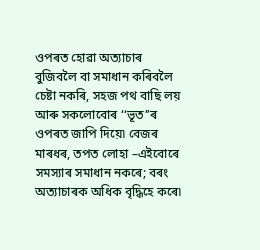ওপৰত হোৱা অত্যাচাৰ বুজিবলৈ বা সমাধান কৰিবলৈ চেষ্টা নকৰি, সহজ পথ বাছি লয় আৰু সকলোবোৰ ‘‘ভূত’’ৰ ওপৰত জাপি দিয়ে৷ বেজৰ মাৰধৰ, তপত লোহা –এইবোৰে সমস্যাৰ সমাধান নকৰে; বৰং অত্যাচাৰক অধিক বৃদ্ধিহে কৰে৷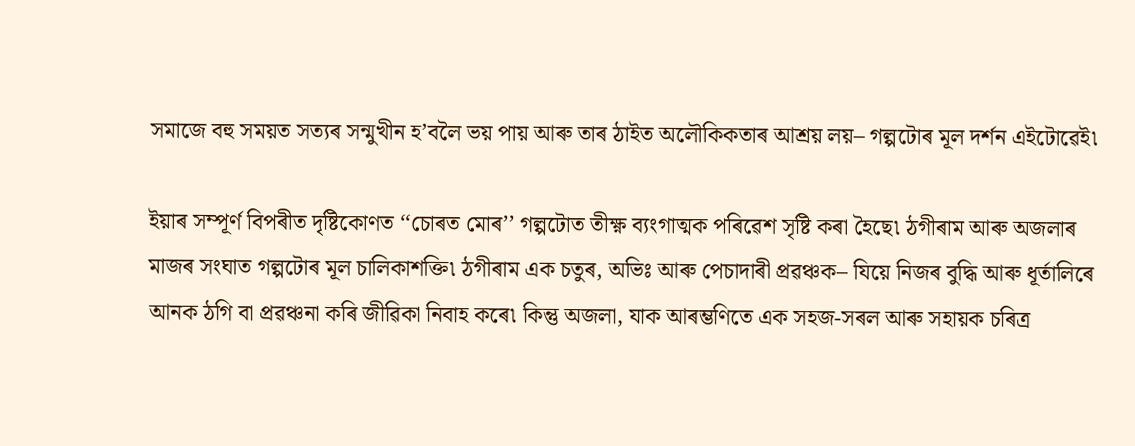সমাজে বহু সময়ত সত্যৰ সন্মুখীন হ’বলৈ ভয় পায় আৰু তাৰ ঠাইত অলৌকিকতাৰ আশ্ৰয় লয়– গল্পটোৰ মূল দৰ্শন এইটোৱেই৷

ইয়াৰ সম্পূৰ্ণ বিপৰীত দৃষ্টিকোণত ‘‘চোৰত মোৰ’’ গল্পটোত তীক্ষ্ণ ব্যংগাত্মক পৰিৱেশ সৃষ্টি কৰা হৈছে৷ ঠগীৰাম আৰু অজলাৰ মাজৰ সংঘাত গল্পটোৰ মূল চালিকাশক্তি৷ ঠগীৰাম এক চতুৰ, অভিঃ আৰু পেচাদাৰী প্ৰৱঞ্চক– যিয়ে নিজৰ বুদ্ধি আৰু ধূৰ্তালিৰে আনক ঠগি বা প্ৰৱঞ্চনা কৰি জীৱিকা নিবাহ কৰে৷ কিন্তু অজলা, যাক আৰম্ভণিতে এক সহজ-সৰল আৰু সহায়ক চৰিত্ৰ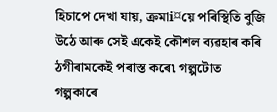হিচাপে দেখা যায়, ক্ৰমাi¤য়ে পৰিস্থিতি বুজি উঠে আৰু সেই একেই কৌশল ব্যৱহাৰ কৰি ঠগীৰামকেই পৰাস্ত কৰে৷ গল্পটোত গল্পকাৰে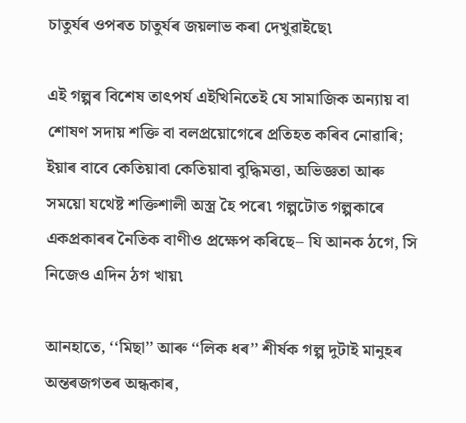চাতুৰ্যৰ ওপৰত চাতুৰ্যৰ জয়লাভ কৰা দেখুৱাইছে৷

এই গল্পৰ বিশেষ তাৎপৰ্য এইখিনিতেই যে সামাজিক অন্যায় বা শোষণ সদায় শক্তি বা বলপ্ৰয়োগেৰে প্ৰতিহত কৰিব নোৱাৰি; ইয়াৰ বাবে কেতিয়াবা কেতিয়াবা বুদ্ধিমত্তা, অভিজ্ঞতা আৰু সময়ো যথেষ্ট শক্তিশালী অস্ত্ৰ হৈ পৰে৷ গল্পটোত গল্পকাৰে একপ্ৰকাৰৰ নৈতিক বাণীও প্ৰক্ষেপ কৰিছে– যি আনক ঠগে, সি নিজেও এদিন ঠগ খায়৷

আনহাতে, ‘‘মিছা’’ আৰু ‘‘লিক ধৰ’’ শীৰ্ষক গল্প দুটাই মানুহৰ অন্তৰজগতৰ অন্ধকাৰ,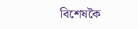বিশেষকৈ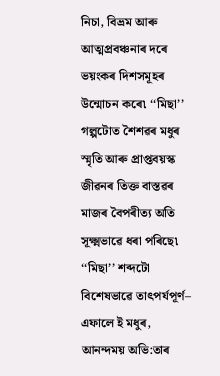নিচা, বিভ্ৰম আৰু আত্মপ্ৰবঞ্চনাৰ দৰে ভয়ংকৰ দিশসমূহৰ উন্মোচন কৰে৷ ‘‘মিছা’’ গল্পটোত শৈশৱৰ মধুৰ স্মৃতি আৰু প্ৰাপ্তবয়স্ক জীৱনৰ তিক্ত বাস্তৱৰ মাজৰ বৈপৰীত্য অতি সূক্ষ্মভাৱে ধৰা পৰিছে৷ ‘‘মিছা’’ শব্দটো বিশেষভাৱে তাৎপৰ্যপূৰ্ণ– এফালে ই মধুৰ, আনন্দময় অভি:তাৰ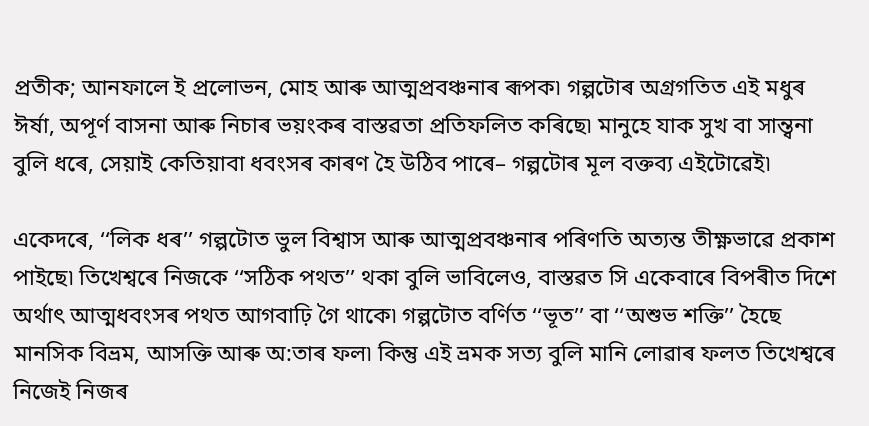প্ৰতীক; আনফালে ই প্ৰলোভন, মোহ আৰু আত্মপ্ৰবঞ্চনাৰ ৰূপক৷ গল্পটোৰ অগ্ৰগতিত এই মধুৰ ঈৰ্ষা, অপূৰ্ণ বাসনা আৰু নিচাৰ ভয়ংকৰ বাস্তৱতা প্ৰতিফলিত কৰিছে৷ মানুহে যাক সুখ বা সান্ত্বনা বুলি ধৰে, সেয়াই কেতিয়াবা ধবংসৰ কাৰণ হৈ উঠিব পাৰে– গল্পটোৰ মূল বক্তব্য এইটোৱেই৷

একেদৰে, ‘‘লিক ধৰ’’ গল্পটোত ভুল বিশ্বাস আৰু আত্মপ্ৰবঞ্চনাৰ পৰিণতি অত্যন্ত তীক্ষ্ণভাৱে প্ৰকাশ পাইছে৷ তিখেশ্বৰে নিজকে ‘‘সঠিক পথত’’ থকা বুলি ভাবিলেও, বাস্তৱত সি একেবাৰে বিপৰীত দিশে অৰ্থাৎ আত্মধবংসৰ পথত আগবাঢ়ি গৈ থাকে৷ গল্পটোত বৰ্ণিত ‘‘ভূত’’ বা ‘‘অশুভ শক্তি’’ হৈছে মানসিক বিভ্ৰম, আসক্তি আৰু অ:তাৰ ফল৷ কিন্তু এই ভ্ৰমক সত্য বুলি মানি লোৱাৰ ফলত তিখেশ্বৰে নিজেই নিজৰ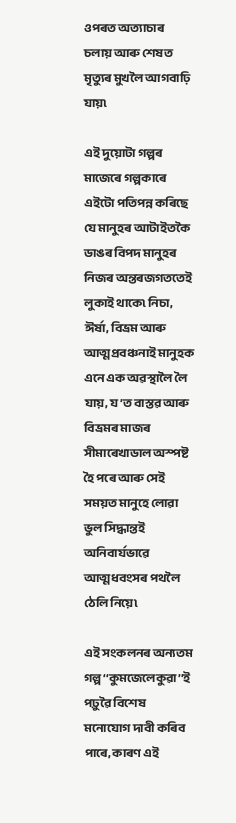ওপৰত অত্যাচাৰ চলায় আৰু শেষত মৃত্যুৰ মুখলৈ আগবাঢ়ি যায়৷

এই দুয়োটা গল্পৰ মাজেৰে গল্পকাৰে এইটো পতিপন্ন কৰিছে যে মানুহৰ আটাইতকৈ ডাঙৰ বিপদ মানুহৰ নিজৰ অন্তৰজগততেই লুকাই থাকে৷ নিচা, ঈৰ্ষা, বিভ্ৰম আৰু আত্মপ্ৰবঞ্চনাই মানুহক এনে এক অৱস্থালৈ লৈ যায়, য’ত বাস্তৱ আৰু বিভ্ৰমৰ মাজৰ সীমাৰেখাডাল অস্পষ্ট হৈ পৰে আৰু সেই সময়ত মানুহে লোৱা ভুল সিদ্ধান্তই অনিবাৰ্যভাৱে আত্মধবংসৰ পথলৈ ঠেলি নিয়ে৷

এই সংকলনৰ অন্যতম গল্প ‘‘কুমজেলেকুৱা’’ই পঢ়ুৱৈ বিশেষ মনোযোগ দাবী কৰিব পাৰে, কাৰণ এই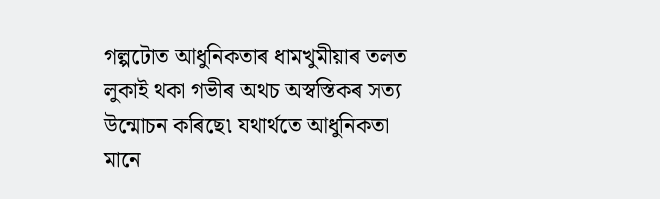গল্পটোত আধুনিকতাৰ ধামখুমীয়াৰ তলত লুকাই থকা গভীৰ অথচ অস্বস্তিকৰ সত্য উন্মোচন কৰিছে৷ যথাৰ্থতে আধুনিকতা মানে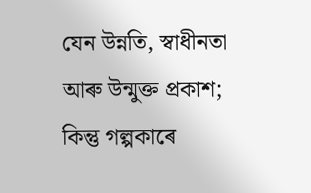যেন উন্নতি, স্বাধীনতা আৰু উন্মুক্ত প্ৰকাশ; কিন্তু গল্পকাৰে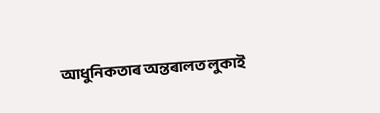আধুনিকতাৰ অন্তৰালত লুকাই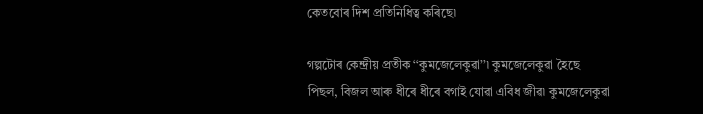কেতবোৰ দিশ প্ৰতিনিধিত্ব কৰিছে৷

গল্পটোৰ কেন্দ্ৰীয় প্ৰতীক ‘‘কুমজেলেকুৱা’’৷ কুমজেলেকুৱা হৈছে পিছল, বিজল আৰু ধীৰে ধীৰে বগাই যোৱা এবিধ জীৱ৷ কুমজেলেকুৱা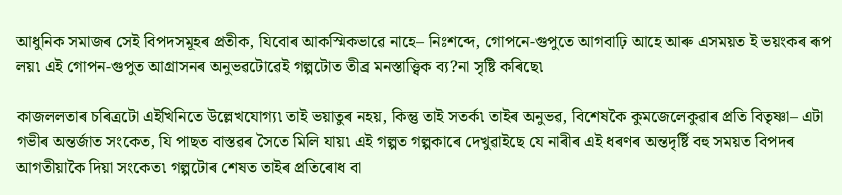আধুনিক সমাজৰ সেই বিপদসমূহৰ প্ৰতীক, যিবোৰ আকস্মিকভাৱে নাহে– নিঃশব্দে, গোপনে-গুপুতে আগবাঢ়ি আহে আৰু এসময়ত ই ভয়ংকৰ ৰূপ লয়৷ এই গোপন-গুপুত আগ্ৰাসনৰ অনুভৱটোৱেই গল্পটোত তীব্ৰ মনস্তাত্ত্বিক ব্য?না সৃষ্টি কৰিছে৷

কাজললতাৰ চৰিত্ৰটো এইখিনিতে উল্লেখযোগ্য৷ তাই ভয়াতুৰ নহয়, কিন্তু তাই সতৰ্ক৷ তাইৰ অনুভৱ, বিশেষকৈ কুমজেলেকুৱাৰ প্ৰতি বিতৃষ্ণা– এটা গভীৰ অন্তৰ্জাত সংকেত, যি পাছত বাস্তৱৰ সৈতে মিলি যায়৷ এই গল্পত গল্পকাৰে দেখুৱাইছে যে নাৰীৰ এই ধৰণৰ অন্তদৃৰ্ষ্টি বহু সময়ত বিপদৰ আগতীয়াকৈ দিয়া সংকেত৷ গল্পটোৰ শেষত তাইৰ প্ৰতিৰোধ বা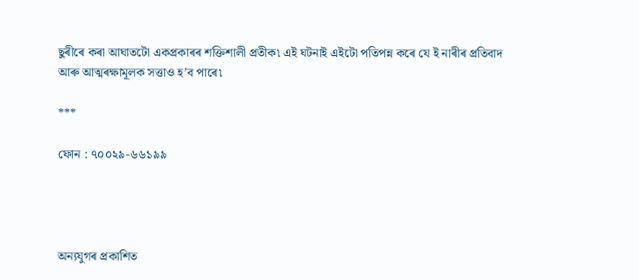ছুৰীৰে কৰা আঘাতটো একপ্ৰকাৰৰ শক্তিশালী প্ৰতীক৷ এই ঘটনাই এইটো পতিপন্ন কৰে যে ই নাৰীৰ প্ৰতিবাদ আৰু আত্মৰক্ষামূলক সত্তাও হ’ব পাৰে৷

***

ফোন : ৭০০২৯-৬৬১৯৯




অন্যযুগৰ প্ৰকাশিত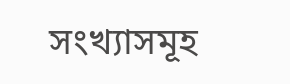সংখ্যাসমূহ